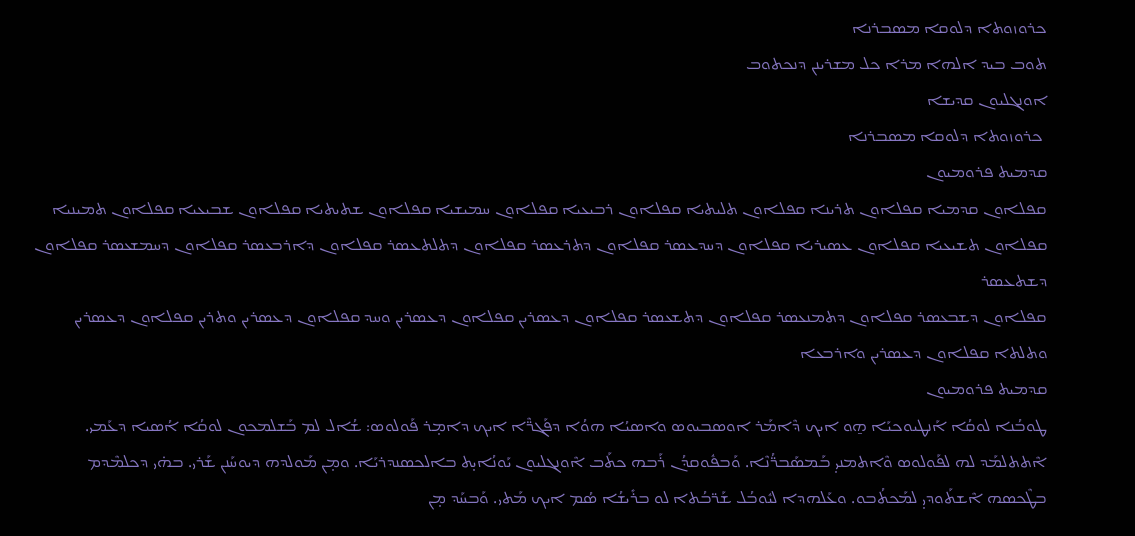ܟܪܘܙܘܬܐ ܕܠܘܩܐ ܡܣܒܪܢܐ
ܬܘܒ ܒܝܕ ܐܠܗܐ ܡܪܐ ܟܠ ܡܫܪܝܢܢ ܕܢܟܬܘܒ
ܐܘܢܓܠܝܘܢ ܩܕܝܫܐ
 ܟܪܘܙܘܬܐ ܕܠܘܩܐ ܡܣܒܪܢܐ
ܩܕܡܝܬ ܦܪܘܡܝܘܢ
ܩܦܠܐܘܢ ܩܕܡܝܐ ܩܦܠܐܘܢ ܬܪܝܢܐ ܩܦܠܐܘܢ ܬܠܝܬܝܐ ܩܦܠܐܘܢ ܪܒܝܥܝܐ ܩܦܠܐܘܢ ܚܡܝܫܝܐ ܩܦܠܐܘܢ ܫܬܝܬܝܐ ܩܦܠܐܘܢ ܫܒܝܥܝܐ ܩܦܠܐܘܢ ܬܡܝܢܝܐ
ܩܦܠܐܘܢ ܬܫܝܥܝܐ ܩܦܠܐܘܢ ܥܣܝܪܝܐ ܩܦܠܐܘܢ ܕܚܕܥܣܪ ܩܦܠܐܘܢ ܕܬܪܥܣܪ ܩܦܠܐܘܢ ܕܬܠܬܥܣܪ ܩܦܠܐܘܢ ܕܐܪܒܥܣܪ ܩܦܠܐܘܢ ܕܚܡܫܥܣܪ ܩܦܠܐܘܢ ܕܫܬܥܣܪ
ܩܦܠܐܘܢ ܕܫܒܥܣܪ ܩܦܠܐܘܢ ܕܬܡܢܥܣܪ ܩܦܠܐܘܢ ܕܬܫܥܣܪ ܩܦܠܐܘܢ ܕܥܣܪܝܢ ܩܦܠܐܘܢ ܕܥܣܪܝܢ ܘܚܕ ܩܦܠܐܘܢ ܕܥܣܪܝܢ ܘܬܪܝܢ ܩܦܠܐܘܢ ܕܥܣܪܝܢ ܘܬܠܬܐ ܩܦܠܐܘܢ ܕܥܣܪܝܢ ܘܐܪܒܥܐ
ܩܕܡܝܬ ܦܪܘܡܝܘܢ
ܛܘܒܳܢܐ ܠܘܩܳܐ ܐܰܢܛܝܘܟܝܰܐ ܗ̱ܘ ܐܝܟ ܕܶܐܡܰܪ ܐܘܣܒܝܘܣ ܘܐܣܝܳܐ ܗܘܳܐ ܕܦܰܓܪ̈ܶܐ ܐܝܟ ܕܐܡ̣ܪ ܦܰܘܠܘܣ: ܫܳܐܠ ܠܡ ܒܰܫܠܡܟܘܢ ܠܘܩܳܐ ܐܳܣܝܐ ܕܥܰܡܝ. ܐܶܬܬܠܡܰܕ ܠܗ ܠܦܰܘܠܘܣ ܘܶܐܬܡܢܝ̣ ܒܰܡܣܰܒܪ̈ܳܢܶܐ. ܘܰܒܦܽܘܩܕܳܢ ܪܰܒܗ ܟܬܰܒ ܐܶܘܢܓܠܝܘܢ ܝܰܘܢܳܐܝ̣ܬ ܒܐܠܟܣܢܕܪܝܰܐ. ܘܡ̣ܢ ܡܰܘܠܕܗ ܕܝܘܚܰܢܢ ܫܰܪܝ. ܒܗ̇ܝ ܕܟܠܡܶܕܡ ܒܛܶܟܣܗ ܐܶܫܬܰܘܕܝ̣ ܠܡܰܟܬܳܒܘ. ܘܥܰܠܗܕܐ ܠܝܽܘܒܳܠ ܫܰܪ̈ܒܳܬܐ ܠܘ ܒܪܺܝܫܳܐ ܣܳܡ ܐܝܟ ܡܰܬܝ. ܘܰܒܚܰܕ ܡ̣ܢ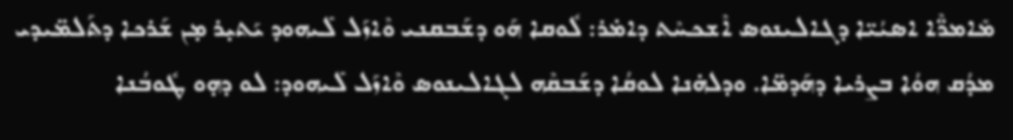ܡܺܐܡܪ̈ܶܐ ܐܣܝܳܝ̈ܐ ܕܓܐܠܝܢܘܣ ܐܶܫܟܚܶܬ ܕܐܡ̇ܪ: ܠܽܘܩܐ ܗܰܘ ܕܫܰܒܩܢܝ ܘܶܐܙܰܠ ܠܺܝܗܘܕ ܝܰܬܝ̣ܪ ܡ̣ܢ ܫܰܪܟܐ ܕܬܰܠܡ̈ܝܕܝ ܡܕܳܩ ܗܘܳܐ ܒܨܪܝܐ ܕܗܰܕܡ̈ܐ. ܘܕܠܗ̇ܢܐ ܠܘܩܳܐ ܕܫܰܒܩܶܗ ܠܓܐܠܝܢܘܣ ܘܶܐܙܰܠ ܠܺܝܗܘܕ: ܠܘ ܕܗ̣ܘ ܛܽܘܒܳܢܐ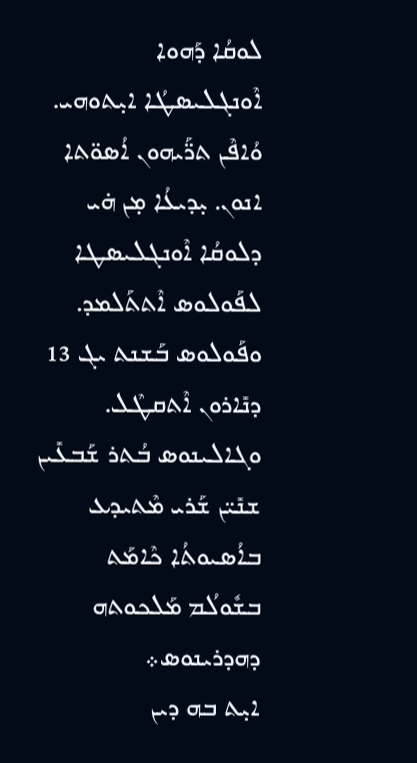ܠܘܩܳܐ ܕܰܗܘܐ ܐܶܘܢܓܠܝܣܛܳܐ ܐܝ̣ܬܘܗܝ. ܘܳܐܦܶܢ ܬܪ̈ܰܝܗܘܢ ܐܳܣܘ̈ܬܐ ܐܢܘܢ. ܝ̣ܕܝܥܳܐ ܡ̣ܢ ܗ̇ܝ ܕܠܘܩܳܐ ܐܶܘܢܓܠܝܣܛܐ ܠܦܰܘܠܘܣ ܐܶܬܬܰܠܡܕ. ܘܦܰܘܠܘܣ ܒܰܫܢܬ ܝܓ 13 ܕܢܺܐܪܘܢ ܐܶܬܩܛܶܠ. ܘܓܐܠܝܢܘܣ ܒܳܬܪ ܫܰܒܥܺܝܢ ܫܢܺܝ̈ܢ ܫܰܪܝ ܡܶܬܝܕܥ ܒܐܳܣܝܘܬܳܐ ܟܶܐܡܰܬ ܒܫܽܘܠܳܡ ܡܰܠܟܘܬܗ ܕܗܕܪܝܢܘܣ܀
ܐܝ̣ܬ ܒܗ ܕܝܢ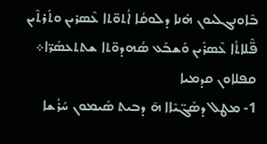ܒܶܐܘܢܓܠܝܘܢ ܗ̇ܢܐ ܕܠܘܩܳܐ ܐܳܬܘ̈ܬܐ ܥܶܣܪܝܢ ܘܬܰܪܬܶܝܢ ܦ̈ܶܠܐܬܳܐ ܥܶܣܪܺܝܢ ܘܰܫܒܰܥ ܣܳܗܕܘ̈ܬܐ ܫܬܬܥܣܰܪ̈ܐ܀
ܩܦܠܐܘܢ ܩܕܡܝܐ
1- ܡܛܠ ܕܣܰܓ̈ܝܶܐܐ ܗ̄ ܕܒܝܬ ܣܺܝܡܘܢ ܚܰܪܳܫܐ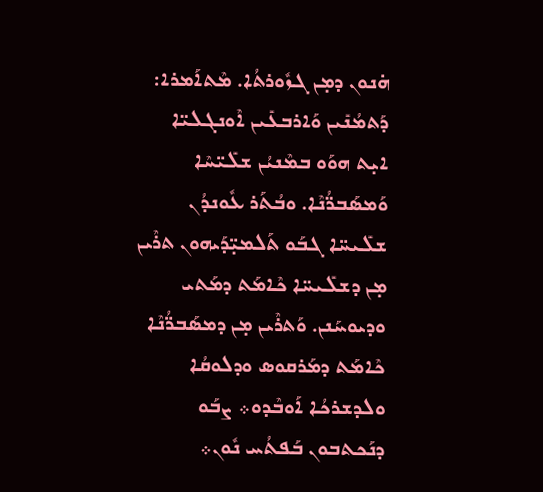ܗ̇ܢܘܢ ܕܡ̣ܢ ܓܙܽܘܪܬܳܐ. ܡܶܬܐܰܡܪܐ: ܕܰܬܡܳܢܺܝܢ ܘܰܐܪܒܥܺܝܢ ܐܶܘܢܓܠܝ̈ܐ ܐܝ̣ܬ ܗܘܰܘ ܒܡܶܢܝܳܢ ܫܠܺܝ̈ܚܶܐ ܘܰܡܣܰܒܪ̈ܳܢܶܐ. ܘܒܳܬܰܪ ܥܽܘܢܕܳܢ ܫܠܺܝܚ̈ܐ ܓܒܰܘ ܬܰܠܡܝ̣̈ܕܰܝܗܘܢ ܬܪܶܝܢ ܡ̣ܢ ܕܫܠܺܝܚ̈ܐ ܟܶܐܡܰܬ ܕܡܰܬܝ ܘܕܝܘܚܰܢܢ. ܘܰܬܪܶܝܢ ܡ̣ܢ ܕܡܣܰܒܪ̈ܳܢܶܐ ܟܶܐܡܰܬ ܕܡܰܪܩܘܣ ܘܕܠܘܩܳܐ ܘܠܕܫܪܟܳܐ ܐܰܘܒܶܕܘ܀ ܨܒܰܘ ܕܢܰܟܬܒܘܢ ܒܰܦܬܳܚ ܢܽܘܢ܀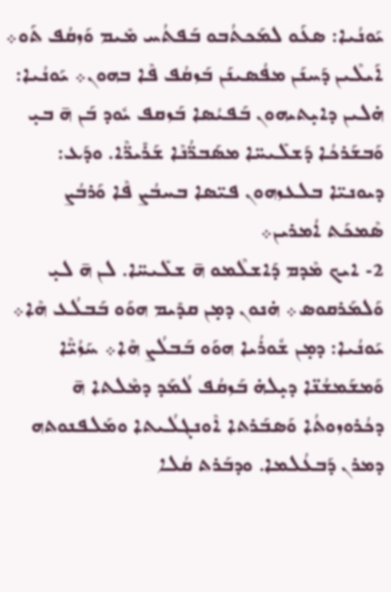ܝܰܘܢܳܝܐ: ܣܥܰܘ ܠܡܰܟܬܳܒܘ ܒܰܦܬܳܚ ܡܺܝܡ ܘܰܙܩܳܦ ܬܰܘ܀ ܐܰܝܠܶܝܢ ܕܰܚܢܰܢ ܡܦܳܣܝܢܰܢ ܒܰܙܩܳܦ ܦܶܐ ܒܗܘܢ܀ ܝܰܘܢܳܝܐ: ܗ̇ܠܝܢ ܕܐܝ̣ܬܝܗܘܢ ܒܰܦܝܳܣܐ ܒܰܙܩܦ ܝܽܘܕ ܒܰܢ ܗ̄ ܒܝ̣ ܘܰܒܫܰܪܟܳܐ ܕܰܫܠܺܝܚ̈ܐ ܡܣܰܒܪ̈ܳܢܶܐ ܫܰܪܺܝܪ̈ܶܐ. ܘܕܰܥ: ܕܝܘܢܝ̈ܐ ܒܠܥܙܗܘܢ ܦܝ̈ܣܐ ܒܚܒܳܨ ܦܶܐ ܘܰܪܒܳܨ ܣܶܡܟܰܬ ܐܳܡܪܝܢ܀
2- ܐܝܟ ܡܶܕܡ ܕܰܐܫܠܶܡܘ ܗ̄ ܫܠܺܝܚ̈ܐ. ܠܢ ܗ̄ ܠܝ̣ ܘܰܠܡܰܪܩܘܣ܀ ܗ̇ܢܘܢ ܕܡ̣ܢ ܩܕܺܝܡ ܗܘܰܘ ܒܰܒܠܳܥ ܗܶܐ܀ ܝܰܘܢܳܝܐ: ܕܡ̣ܢ ܫܽܘܪܳܝܐ ܗܘܰܘ ܒܰܒܠܳܨ ܗܶܐ܀ ܚܰܙܳܝ̈ܶܐ ܘܰܡܫܰܡܫܳܢ̈ܐ ܕܝ̣ܠܗ̇ ܒܰܙܩܳܦ ܠܳܡܰܕ ܕܡܶܠܬܐ ܗ̄ ܕܟܳܪܘܙܘܬܳܐ ܘܰܣܒܰܪܬܐ ܐܶܘܢܓܠܳܝܬܐ ܘܡܰܠܦܢܘܬܗ ܕܡܪܢ ܕܰܒܥܳܠܡܐ. ܘܕܒܰܪܬ ܩܳܠܐ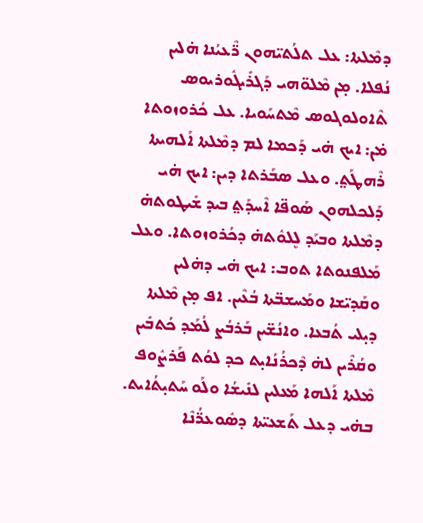ܕܡܶܠܬܐ: ܥܠ ܬܠܳܬܝ̈ܗܘܢ ܪ̈ܶܥܝܳܢܐ ܗ̇ܠܝܢ ܢܳܦܠܐ. ܡ̣ܢ ܡܶܠܘ̈ܗܝ ܕܰܓܪܺܝܓܽܘܪܝܘܣ ܬܶܐܘܠܘܓܘܣ ܡܶܬܚܰܘܝܐ. ܥܠ ܟܳܪܘܙܘܬܐ ܡ̇ܢ: ܐܝܟ ܗ̇ܝ ܕܰܟܡܐ ܠܡ ܕܡܶܠܬܐ ܐܰܠܗܝܬܐ ܪܶܗܛܰܬ݀. ܘܥܠ ܣܒܰܪܬܐ ܕܝܢ: ܐܝܟ ܗ̇ܝ ܕܰܠܟܠܗܘܢ ܣܰܘܦ̈ܐ ܐܶܚܕܰܬ݀ ܒܝܕ ܫܺܝܛܘܬܗ̇ ܕܡܶܠܬܐ ܘܒܝܰܕ ܠܷܠܘܽܬܗ̇ ܕܟܳܪܘܙܘܬܐ. ܘܥܠ ܡܰܠܦܢܘܬܐ ܬܘܒ: ܐܝܟ ܗ̇ܝ ܕܗ̇ܠܝܢ ܘܩܰܕܝ̈ܫܐ ܘܡܰܚܫܒ̈ܬܐ ܒܳܥܶܝܢ. ܐܦ ܡ̣ܢ ܡܶܠܬܐ ܕܝ̣ܠܝ ܬܳܒܥܐ. ܘܐܢܳܫ̈ܝܢ ܒܰܪܒܳܨ ܠܳܡܰܕ ܟܳܬܒܺܝܢ ܘܩܳܪܶܝܢ ܠܗ̇ ܕܶܟܪܳܢܳܐܝ̣ܬ ܟܕ ܠܘܳܬ ܦܰܪܨܽܘܦ ܡܶܠܬܐ ܐܰܠܗܐ ܡܰܥܠܝܢ ܠܢܺܝܫܳܐ ܘܠܰܘ ܚܰܬܝ̣ܬܳܐܝܬ. ܒܗ̇ܝ ܕܥܠ ܬܰܫܥܝ̈ܬܐ ܕܣܽܘܥܪ̈ܳܢܶܐ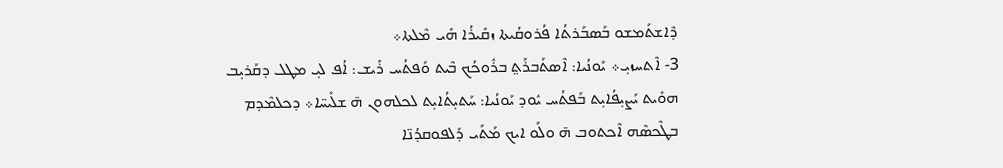ܕܶܐܫܬܰܡܫܘ ܒܰܣܒܰܪܬܳܐ ܦܳܪܘܩܳܝܬܐ ܙܩܺܝܪܳܐ ܗܺܝ ܡܶܠܬܐ܀
3- ܐܶܬܚܙܝ̣܀ ܝܰܘܢܳܝܐ: ܐܶܣܬܰܒܪܰܬ݀ ܒܪܽܘܟܳܟ ܒܶܝܬ ܘܰܦܬܳܚ ܪܺܝܫ: ܐܳܦ ܠܝ̣ ܡܛܠ ܕܩܰܪܝ̣ܒ ܗܘܺܝܬ ܝܰܨܝ̣ܦܳܐܝ̣ܬ ܒܰܦܬܳܚ ܝܽܘܕ ܝܰܘܢܳܝܐ: ܚܰܬܝ̣ܬܳܐܝ̣ܬ ܠܟܠܗܘܢ ܗ̄ ܫܠܺܝܚ̈ܐ܀ ܕܟܠܡܶܕܡ ܒܛܶܟܣܶܗ ܐܶܟܬܘܒ ܗ̄ ܘܠܰܘ ܐܝܟ ܡܰܬܰܝ ܕܰܠܦܘܩܕܳܢ̈ܐ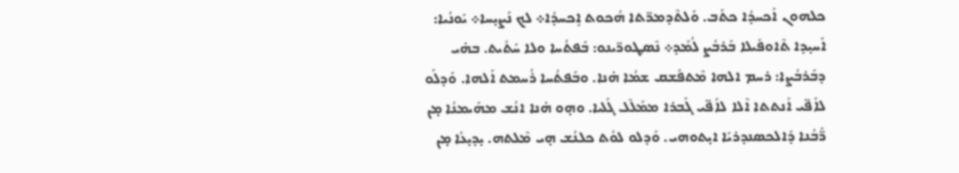ܟܠܗܘܢ ܐܰܟܚܕܳܐ ܟܬܰܒ. ܘܰܠܬܶܕܡܪ̈ܬܐ ܗܳܟܘܬ ܐܱܟܚܕܳܐ܀ ܠܟ ܢܰܨܝ̣ܚܐ܀ ܝܰܘܢܳܝܐ: ܐܰܚܝ̣ܕܐ ܬܶܐܘܦܺܝܠܐ ܒܰܪܒܳܨ ܠܳܡܰܕ܀ ܢܶܣܛܘܪ̈ܝܢܘ: ܒܰܦܬܳܚܐ ܘܠܐ ܚܰܬܺܝܬ. ܒܗ̇ܝ ܕܒܰܪܒܳܨܐ: ܪܚܡ ܐܠܗܐ ܡܶܬܦܰܫܩ ܫܡܳܐ ܗ̇ܢܐ. ܘܒܰܦܬܳܚܐ ܪܳܚܡܬ ܐܰܠܗܐ. ܘܰܕܠܰܘ ܠܐܰܦ̈ܝ ܐܰܢܬܬܐ ܐܶܠܐ ܠܐܰܦ̈ܝ ܓܰܒܪܐ ܡܡܰܠܶܠ ܓܰܠܝܐ. ܘܗ̣ܘ ܗ̇ܢܐ ܐܢܳܫ ܡܗܰܝܡܢܳܐ ܡ̣ܢ ܪ̈ܰܒܳܢܐ ܕܰܐܠܟܣܢܕܪܝܰܐ ܐܝ̣ܬܘܗܝ. ܘܰܕܠܘ ܠܘܳܬ ܟܠܢܳܫ ܗ̣ܝ ܡܶܠܬܗ. ܝ̣ܕܝ̣ܥܳܐ ܡ̣ܢ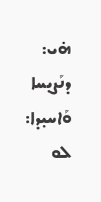ܗ̇ܝ: ܕܢܰܨܝ̣ܚܐ ܘܰܐܚܝ̣ܕܐ: ܠܘ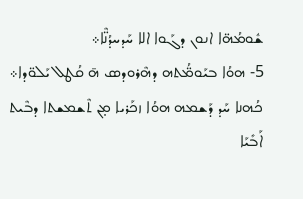ܫܽܘܡܳܗ̈ܐ ܐܢܘܢ ܕܓܰܘܐ ܐܠܐ ܚܰܕܚܕܳܢ̈ܶܐ܀
5- ܗܘܳܐ ܒܝܰܘܡ̈ܳܬܗ ܕܗܶܪܘܕܣ ܗ̄ ܩܳܛܠ ܝܰܠܘ̈ܕܐ܀ ܟܳܗܢܐ ܚܰܕ ܕܰܫܡܗ ܗܘܳܐ ܙܟܰܪܝܐ ܡ̣ܢ ܬܶܫܡܫܬܐ ܕܒܶܝܬ ܐܰܒܺܝܰܐ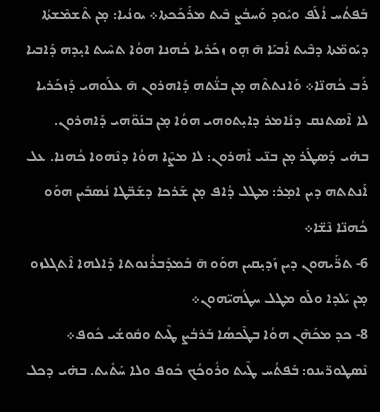ܒܰܦܬܳܚ ܐܳܠܰܦ ܘܝܽܘܕ ܘܰܚܒܳܨ ܒܶܝܬ ܡܪܰܟܰܟܬܐ܀ ܝܘܢܳܝܐ: ܡ̣ܢ ܬܶܫܡܶܫܬܳܐ ܕܝܰܘܡ̈ܬܐ ܕܒܶܝܬ ܐܰܒܝܰܐ ܗ̄ ܗ̣ܘ ܙܟܰܪܝܐ ܟܳܗܢܐ ܗܘܳܐ ܬܚܶܝܬ ܐܝ̣ܕܗ ܕܰܐܒܝܐ ܪܰܒ ܟܳܗܢ̈ܐ܀ ܘܰܐܢܬܬܶܗ ܡ̣ܢ ܒܢ̈ܳܬܗ ܕܰܐܗܪܘܢ ܗ̄ ܥܠܰܘܗܝ ܕܰܙܟܰܪܝܐ ܠܐ ܐܶܣܬܢܩ ܕܢܺܐܡܪ ܕܐܝ̣ܬܘܗܝ ܗܘܳܐ ܡ̣ܢ ܒܢܰܘ̈ܗܝ ܕܰܐܗܪܘܢ. ܒܗ̇ܝ ܕܰܣܛܰܪ ܡ̣ܢ ܒܢ̈ܝ ܐܰܗܪܘܢ: ܠܐ ܡܨܶܐ ܗܘܳܐ ܕܢܶܗܘܐ ܟܳܗܢܐ. ܥܠ ܐܰܢܬܬܗ ܕܝܢ ܐܡ̣ܪ: ܡܛܠ ܕܳܐܦ ܡ̣ܢ ܫܰܪܟܐ ܕܫܰܒ̈ܛܐ ܢܳܣܒܺܝܢ ܗܘܰܘ ܟܳܗܢ̈ܐ ܢܶܫ̈ܐ܀
6- ܬܪ̈ܰܝܗܘܢ ܕܝܢ ܙܰܕܝ̣ܩܝܢ ܗܘܰܘ ܗ̄ ܒܰܡܕܰܒܪܳܢܘܬܐ ܕܰܐܠܗܐ ܐܶܬܓܠܙܘ ܡ̣ܢ ܝܰܠܕܐ ܘܠܰܘ ܡܛܠ ܚܛܳܗܝ̈ܗܘܢ܀
8- ܟܕ ܡܟܰܗܶܢ ܗܘܳܐ ܒܛܶܟܣܳܐ ܒܰܪܒܳܨ ܛܶܝܬ ܘܩܽܘܫܳܝ ܟܽܘܦ܀ ܢܶܣܛܘܪ̈ܝܢܘ: ܒܰܦܬܳܚ ܛܶܝܬ ܘܪܽܘܟܳܟ ܟܽܘܦ ܘܠܐ ܚܰܬܺܝܬ. ܒܗ̇ܝ ܕܟܠ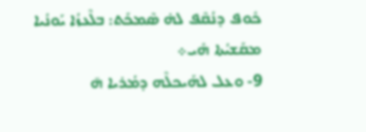ܟܽܘܦ ܕܢܳܩܶܦ ܠܗ̇ ܣܶܡܟܰܬ: ܒܠܶܥܙܳܐ ܝܰܘܢܳܝܐ ܡܩܰܫܝܳܬܐ ܗܺܝ܀
9- ܘܥܠ ܠܗܰܝܟܠܶܗ ܕܡܳܪܝܐ ܗ̄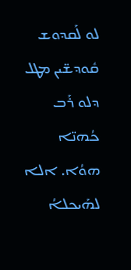ܠܘ ܠܰܩܕܘܫ ܩܽܘܕܫ̈ܝܢ ܡܛܠ ܕܠܘ ܪܰܒ ܟܳܗܢ̈ܐ ܗܘܳܐ. ܐܠܐ ܠܗܰܝܟܠܐܳ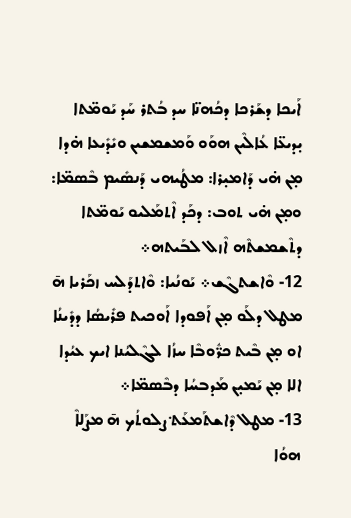ܐܰܝܟܐ ܕܫܰܪܟܐ ܕܟܳܗܢ̈ܐ ܚܕ ܒܳܬܪ ܚܰܕ ܝܰܘܡ̈ܬܐ ܝ̣ܕܝܥ̈ܐ ܥܳܐܠܶܝܢ ܗܘܰܘ ܘܰܡܫܡܫܝܢ ܘܝܺܕܺܝܥܐ ܗ̇ܕܐ ܡ̣ܢ ܗ̇ܝ ܕܰܐܡܝ̣ܪܐ: ܡܛܳܝܗܝ ܕܰܢܣܺܝܡ ܒܶܣܡ̈ܐ: ܘܡ̣ܢ ܗ̇ܝ ܬܘܒ: ܕܟܰܕ ܐܶܬܡܰܠܝܘ ܝܰܘܡ̈ܬܐ ܕܬܶܫܡܫܬܶܗ ܐܶܙܠ ܠܒܰܝܬܗ܀
12- ܘܶܐܫܬܓܶܫ܀ ܝܰܘܢܳܝܐ: ܘܶܐܬܕܰܠܚ ܙܟܰܪܝܐ ܗ̄ ܡܛܠ ܕܠܰܘ ܡ̣ܢ ܐܰܦܘܕܐ ܐܰܘܟܝܬ ܦܪܺܝܣܳܐ ܕܕܺܝܢܳܐ ܐܘ ܡ̣ܢ ܒܶܝܬ ܟܪ̈ܽܘܒܶܐ ܚܙܳܐ ܠܓܶܠܝܳܢܐ ܐܝܟ ܥܝܳܕܐ ܐܠܐ ܡ̣ܢ ܝܰܡܝ̣ܢ ܡܰܕܒܚܳܐ ܕܒܶܣܡ̈ܐ܀
13- ܡܛܠ ܕܶܐܫܬܰܡܥܰܬ݀ ܨܠܘܬܳܟ ܗ̄ ܡܨܰܠܐܶ ܗܘܳܐ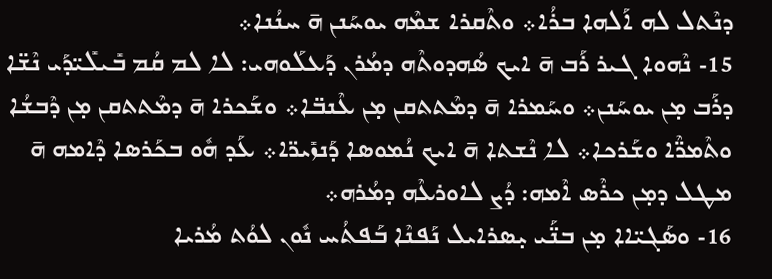ܕܢܶܬܠ ܠܗ ܐܰܠܗܐ ܒܪܳܐ܀ ܘܬܶܩܪܐ ܫܡܶܗ ܝܘܚܰܢܢ ܗ̄ ܚܢܳܢܐ܀
15- ܢܶܗܘܐ ܓܝܪ ܪܰܒ ܗ̄ ܐܝܟ ܣܳܗܕܘܬܶܗ ܕܡܳܪܢ ܕܰܥܠܰܘܗܝ: ܠܐ ܠܡ ܩܳܡ ܒܺܝܠܺܝ̈ܕܰܝ ܢܶܫ̈ܐ ܕܪܰܒ ܡ̣ܢ ܝܘܚܰܢܢ܀ ܘܚܰܡܪܐ ܗ̄ ܕܡܶܬܬܩܢ ܡ̣ܢ ܥܶܢܒ̈ܐ܀ ܘܫܰܟܪܐ ܗ̄ ܕܡܶܬܬܩܢ ܡ̣ܢ ܕܶܒܫܳܐ ܘܬܶܡܪ̈ܶܐ ܘܫܰܪܟܐ܀ ܠܐ ܢܶܫܬܐ ܗ̄ ܐܝܟ ܢܳܡܘܣܐ ܕܰܢܙܺܝܪ̈ܐ܀ ܥܰܕ ܗܽܘ ܒܟܰܪܣܐ ܕܶܐܡܗ ܗ̄ ܡܛܠ ܕܡ̣ܢ ܟܪܶܣ ܐܶܡܗ: ܕܳܨ ܠܐܘܪܥܶܗ ܕܡܳܪܗ܀
16- ܘܣܰܓܝ̈ܐܐ ܡ̣ܢ ܒܢ̈ܰܝ ܝ̣ܣܪܐܝܠ ܢܰܦܢܶܐ ܒܰܦܬܳܚ ܢܽܘܢ ܠܘܳܬ ܡܳܪܝܐ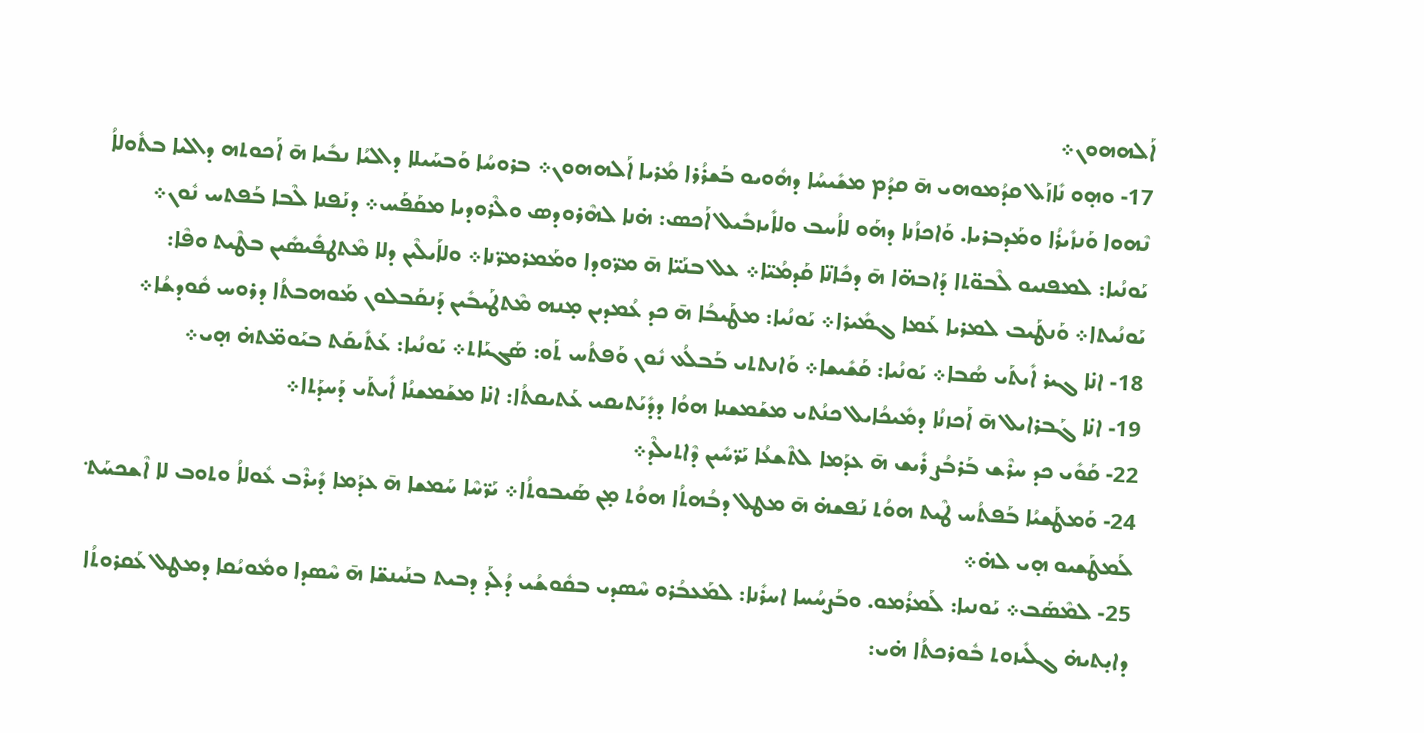ܐܰܠܗܗܘܢ܀
17- ܘܗ̣ܘ ܢܺܐܙܰܠ ܩܕܳܡܘܗܝ ܗ̄ ܩܕܳܡ ܡܫܺܝܚܳܐ ܕܗܽܘܝܘ ܒܰܫܪܳܪܐ ܡܳܪܝܐ ܐܰܠܗܗܘܢ܀ ܒܪܘܚܳܐ ܘܰܒܚܰܝܠܐ ܕܐܠܝܳܐ ܢܒܺܝܐ ܗ̄ ܐܰܟܘܬܗ ܕܐܠܝܐ ܒܬܽܘܠܐܳ ܢܶܗܘܐ ܘܰܢܙܺܝܪܳܐ ܘܡܰܕܒܪܝܐ. ܘܰܐܟܙܳܢܐ ܕܗܰܘ ܠܐܳܚܒ ܘܠܐܺܝܙܒܺܝܠ ܐܰܟܣ: ܗ̇ܢܐ ܠܗܶܪܘܕܣ ܘܠܶܪܘܕܝܐ ܡܩܰܦܰܚ܀ ܕܢܰܦܢܐ ܠܶܒܐ ܒܰܦܬܚ ܢܽܘܢ܀ ܝܰܘܢܳܝܐ: ܠܡܦܢܝܘ ܠܶܒܘ̈ܬܐ ܕܰܐܒܗ̈ܐ ܗ̄ ܕܟܺܐܢ̈ܐ ܩܰܕܡܳܝ̈ܐ܀ ܥܠ ܒܢܰܝ̈ܐ ܗ̄ ܡܪ̈ܘܕܐ ܘܡܰܡܪܡܪ̈ܢܐ܀ ܘܠܐܰܝܠܶܝܢ ܕܠܐ ܡܶܬܛܦܺܝܣܺܝܢ ܒܛܶܝܬ ܘܦܶܐ: ܝܰܘܢܳܝܬܐ܀ ܘܰܢܛܰܝܒ ܠܡܪܝܐ ܥܰܡܐ ܓܡܺܝܪܐ܀ ܝܰܘܢܳܝܐ: ܡܛܰܝܒܳܐ ܗ̄ ܟܕ ܥܳܡܕܝܢ ܡ̣ܢܗ ܡܶܬܛܰܝܒܺܝܢ ܕܰܢܩܰܒܠܘܢ ܡܰܘܗܒܬܳܐ ܕܪܘܚ ܩܽܘܕܫܳܐ܀
18- ܐܢ̇ܐ ܓܝܪ ܐܺܝܬܰܝ ܣܳܒܐ܀ ܝܰܘܢܳܝܐ: ܩܰܫܺܝܫܐ܀ ܘܰܐܢܬܬܝ ܒܰܒܠܳܥ ܢܽܘܢ ܘܰܦܬܳܚ ܬܰܘ: ܣܰܓܝܰܐܬ܀ ܝܰܘܢܳܝܐ: ܥܰܬܺܝܩܰܬ ܒܝܰܘܡ̈ܬܗ̇ ܗ̣ܝ܀
19- ܐܢ̇ܐ ܓܰܒܪܐܝܠ ܗ̄ ܐܰܟܙܢܳܐ ܕܡܺܝܟܳܐܝܠ ܟܢܳܬܝ ܡܫܰܡܫܢܐ ܗܘܳܐ ܕܕܺܝܰܬܝܩܝ ܥܰܬܝܩܬܳܐ: ܐܢ̇ܐ ܡܫܰܡܫܢܳܐ ܐܺܝܬܰܝ ܕܰܚܕܰܬܐ܀
22- ܩܰܘܺܝ ܟܕ ܚܪܶܫ ܒܰܪܒܳܨ ܪܺܝܫ ܗ̄ ܥܕܰܡܐ ܠܬܶܫܥܳܐ ܝܰܪ̈ܚܺܝܢ ܕܶܐܬܝܠܶܕ܀
24- ܘܰܡܛܰܫܝܳܐ ܒܰܦܬܳܚ ܛܶܝܬ ܗܘܳܬ ܢܰܦܫܗ̇ ܗ̄ ܡܛܠ ܕܒܳܗܬܳܐ ܗܘܳܬ ܡ̣ܢ ܣܰܝܒܘܬܳܐ܀ ܝܰܪ̈ܚܶܐ ܚܰܡܫܐ ܗ̄ ܥܕܰܡܐ ܕܺܝܪܶܒ ܥܽܘܠܐܳ ܘܬܘܒ ܠܐ ܐܶܫܟܚܰܬ݀ ܠܰܡܛܰܫܝܘ ܗ̣ܝ ܠܗ̇܀
25- ܠܡܶܣܰܒ܀ ܝܰܘܢܝܐ: ܠܰܡܪܳܡܘ. ܘܒܰܨܚܳܚܐ ܐܚܪܺܢܐ: ܠܡܰܥܒܳܪܘ ܚܶܣܕܝ ܒܩܽܘܫܳܝ ܕܳܠܰܕ ܕܒܝܬ ܒܢܰܝܢܫ̈ܐ ܗ̄ ܚܶܣܕܐ ܘܡܽܘܝܳܩܐ ܕܡܛܠ ܥܰܩܪܘܬܳܐ ܕܐܝ̣ܬܝܗ̇ ܓܠܺܝܙܘܬ ܒܽܘܪܟܬܳܐ ܗ̇ܝ: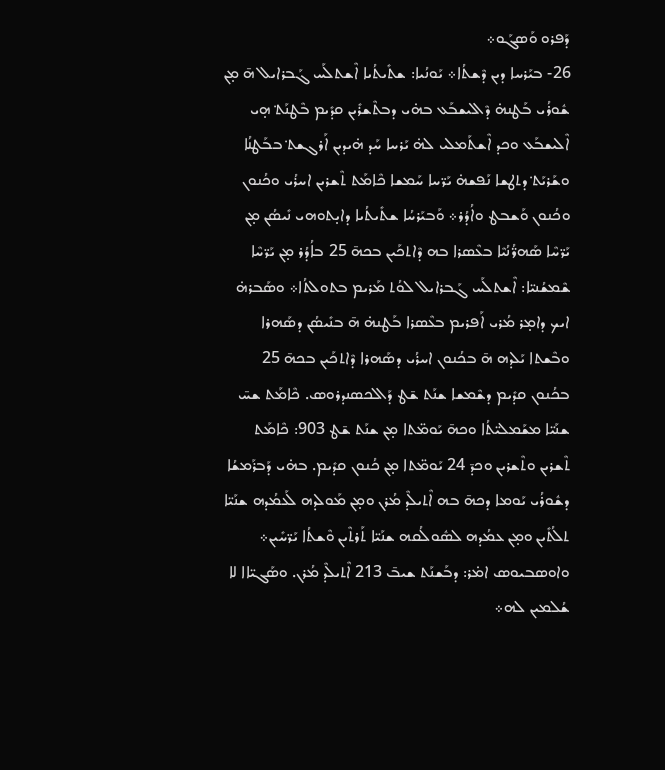ܕܰܦܪܘ ܘܰܣܓܰܘ܀
26- ܒܝܰܪܚܐ ܕܝܢ ܕܶܫܬܳܐ܀ ܝܰܘܢܳܝܐ: ܫܬܺܝܬܳܝܐ ܐܶܫܬܠܰܚ ܓܰܒܪܐܝܠ ܗ̄ ܡ̣ܢ ܫܽܘܪܳܝ ܒܰܛܢܗ̇ ܕܶܐܠܝܫܒܰܥ ܒܗ̇ܝ ܕܒܬܶܫܪܺܝܢ ܩܕܺܝܡ ܒܶܛܢܰܬ݀ ܗ̣ܝ ܐܶܠܝܫܒܰܥ ܘܟܕ ܐܶܫܬܰܡܠܝ ܠܗ̇ ܝܰܪܚܐ ܚܰܕ ܗ̇ܝܕܝܢ ܐܰܪܓܫܬ݀ ܒܒܰܛܢܳܐ ܘܫܰܪܝܰܬ݀ ܕܬܛܫܐ ܢܰܦܫܗ̇ ܝܰܪ̈ܚܐ ܚܰܡܫܐ ܟܶܐܡܰܬ ܬܶܫܪܝܢ ܐܚܪܳܝ ܘܟܳܢܘܢ ܘܟܳܢܘܢ ܘܰܫܒܛ ܘܐܳܕܳܪ܀ ܘܰܒܝܰܪܚܳܐ ܫܬܺܝܬܳܝܐ ܕܐܝ̣ܬܘܗܝ ܢܺܝܣܳܢ ܡ̣ܢ ܝܰܪ̈ܚܶܐ ܣܰܗܪ̈ܳܢܳܝܶܐ ܒܥܶܣܪܐ ܒܗ ܕܶܐܬܟܰܝܢ ܒܟܗ̄ 25 ܒܐܳܕܳܪ ܡ̣ܢ ܝܰܪ̈ܚܶܐ ܫܶܡܫܳܢܝ̈ܐ: ܐܶܫܬܠܰܚ ܓܰܒܪܐܝܠ ܠܘܳܬ ܡܰܪܝܡ ܒܬܘܠܬܳܐ܀ ܘܣܰܒܪܗ̇ ܐܝܟ ܕܐܡ̣ܪ ܡܳܪܝ ܐܰܦܪܝܡ ܒܥܶܣܪܐ ܒܰܛܢܗ̇ ܗ̄ ܒܢܺܝܣܳܢ ܕܣܰܗܪܐ ܘܒܶܫܬܐ ܝܰܠܕܗ ܗ̄ ܒܟܳܢܘܢ ܐܚܪܳܝ ܕܣܰܗܪܐ ܕܶܐܬܟܰܝܢ ܒܟܗ̄ 25 ܒܟܳܢܘܢ ܩܕܺܝܡ ܕܫܶܡܫܐ ܫܢܰܬ ܫ̄ܛ ܕܰܐܠܟܣܢܕܪܘܣ. ܟܶܐܡܰܬ ܫܚ̄ ܫܢܰܝ̈ܐ ܡܫܰܡܠܝ̈ܬܳܐ ܘܟܗ̄ ܝܰܘܡ̈ܬܐ ܡ̣ܢ ܫܢܰܬ ܫ̄ܛ 903: ܟܶܐܡܰܬ ܬܶܫܪܝܢ ܘܬܶܫܪܝܢ ܘܟܕ̄ 24 ܝܰܘܡ̈ܬܐ ܡ̣ܢ ܟܳܢܘܢ ܩܕܺܝܡ. ܒܗ̇ܝ ܕܰܒܪܰܡܫܳܐ ܕܫܽܘܪܳܝ ܝܰܘܡܐ ܕܟܗ̄ ܒܗ ܐܶܬܝܠܶܕ ܡܳܪܢ ܘܡ̣ܢ ܡܰܘܠܕܗ ܠܰܥܡܳܕܗ ܫܢܰܝ̈ܐ ܬܠܳܬܺܝܢ ܘܡ̣ܢ ܥܡܳܕܗ ܠܣܽܘܠܳܩܗ ܫܢܰܝ̈ܐ ܬܰܪܬܶܝܢ ܘܶܫܬܳܐ ܝܰܪ̈ܚܺܝܢ܀ ܘܐܘܣܒܝܘܣ ܐܡ̇ܪ: ܕܒܰܫܢܰܬ ܫܝܒ̄ 213 ܐܶܬܝܠܶܕ ܡܳܪܢ. ܘܣܰܓܝ̈ܐܐ ܠܐ ܫܳܠܡܝܢ ܠܗ܀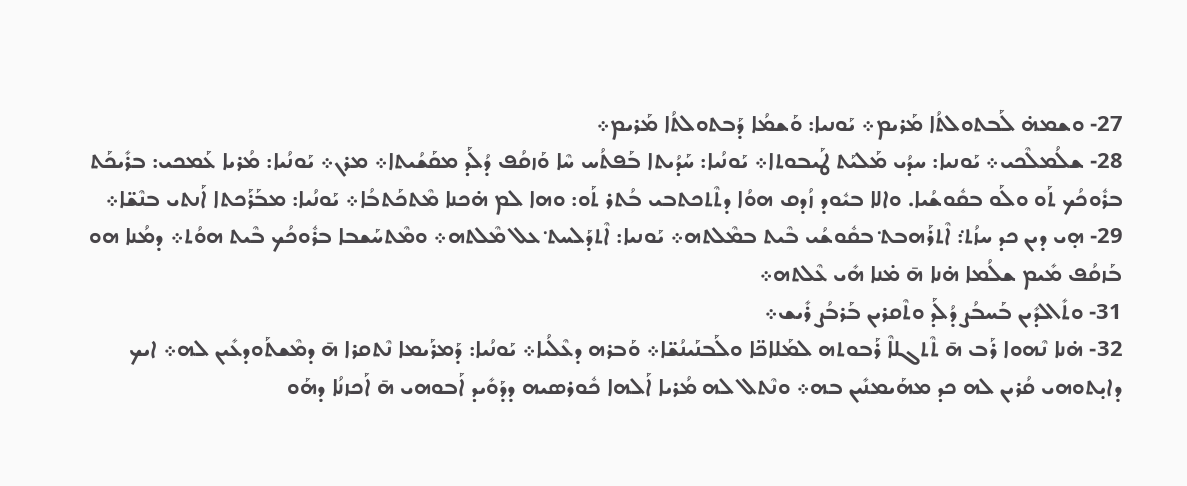27- ܘܫܡܗ̇ ܠܰܒܬܘܠܬܳܐ ܡܰܪܝܡ܀ ܝܰܘܢܝܐ: ܘܰܫܡܳܐ ܕܰܒܬܘܠܬܳܐ ܡܰܪܝܡ܀
28- ܫܠܳܡܠܶܟܝ܀ ܝܰܘܢܝܐ: ܚܕܳܝ ܡܰܠܝܰܬ ܛܰܝܒܘܬܐ܀ ܝܰܘܢܳܝܐ: ܚܰܕܳܝܬܐ ܒܰܦܬܳܚ ܚܶܐ ܘܰܙܩܳܦ ܕܳܠܰܕ ܡܩܰܫܳܝܬܐ܀ ܡܪܢ܀ ܝܰܘܢܳܝܐ: ܡܳܪܝܐ ܥܰܡܟܝ: ܒܪܺܝܟܰܬ ܒܪܽܘܟܳܟ ܬܰܘ ܘܠܰܘ ܒܩܽܘܫܳܝܐ. ܘܐܠܐ ܒܝܽܘܕ ܙܳܕܩ ܗܘܳܐ ܕܬܶܬܟܬܒܝ ܒܳܬܪ ܬܰܘ: ܘܗܐ ܠܡ ܗ̇ܟܢܐ ܡܶܬܟܰܬܒܳܐ܀ ܝܰܘܢܳܝܐ: ܡܒܰܪܰܟܬܐ ܐܰܢܬܝ ܒܢܶܫ̈ܐ܀
29- ܗ̣ܝ ܕܝܢ ܟܕ ܚܙܳܬ݀: ܐܶܬܪܰܗܒܬ݀ ܒܩܽܘܫܳܝ ܒܶܝܬ ܒܡܶܠܬܗ܀ ܝܰܘܢܝܐ: ܐܶܬܕܰܠܚܬ݀ ܥܠ ܡܶܠܬܗ܀ ܘܡܶܬܚܰܫܒܐ ܒܪܽܘܟܳܟ ܒܶܝܬ ܗܘܳܬ܀ ܕܡܳܢܐ ܗܘ ܒܰܙܩܳܦ ܡܺܝܡ ܫܠܳܡܐ ܗ̇ܢܐ ܗ̄ ܡ̇ܢܐ ܗܺܝ ܥܶܠܬܗ܀
31- ܘܬܺܐܠܕܺܝܢ ܒܰܚܒܳܨ ܕܳܠܰܕ ܘܬܶܩܪܝܢ ܒܰܪܒܳܨ ܪܺܝܫ܀
32- ܗ̇ܢܐ ܢܶܗܘܐ ܪܰܒ ܗ̄ ܬܶܬܓܠܐܶ ܪܰܒܘܬܗ ܠܡܰܠܐܟ̈ܐ ܘܠܰܒܢܰܝܢܳܫ̈ܐ܀ ܘܰܒܪܗ ܕܥܶܠܳܝܐ܀ ܝܰܘܢܳܝܐ: ܕܰܡܪܰܝܡܐ ܢܶܬܩܪܐ ܗ̄ ܕܡܶܫܬܰܘܕܥܺܝܢ ܠܗ܀ ܐܝܟ ܕܐܝ̣ܬܘܗܝ ܩܳܪܝܢ ܠܗ ܟܕ ܡܗܰܝܡܢܺܝܢ ܒܗ܀ ܘܢܶܬܠ ܠܗ ܡܳܪܝܐ ܐܰܠܗܐ ܟܽܘܪܣܝܗ ܕܕܰܘܺܝܕ ܐܰܒܘܗܝ ܗ̄ ܐܰܟܙܢܳܐ ܕܗܰܘ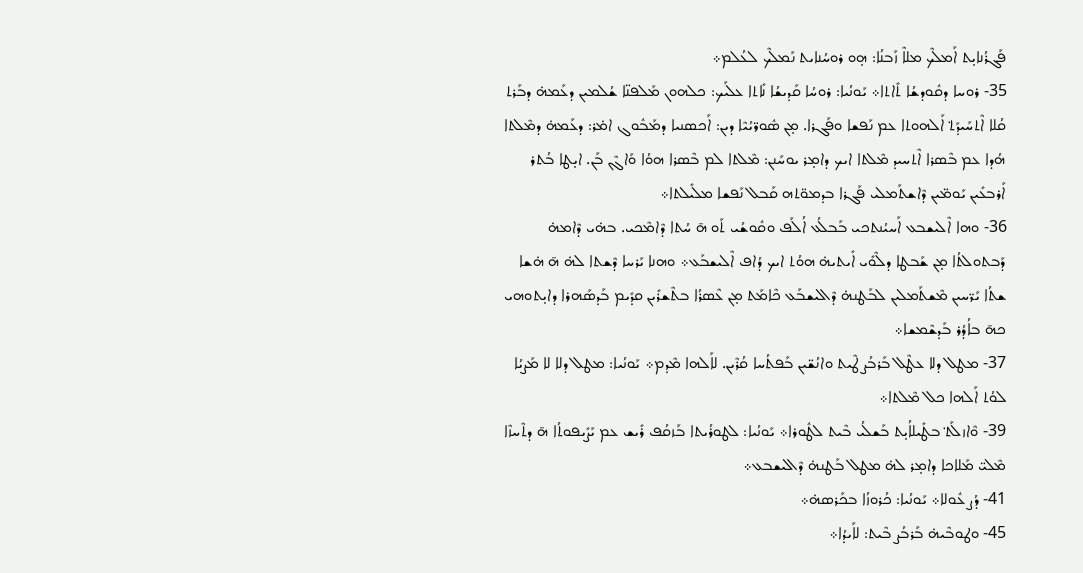ܦܰܓܪܳܢܐܝ̣ܬ ܐܰܡܠܶܟ ܡܠܐܶ ܙܰܒܢܳܐ: ܗ̣ܘ ܪܘܚܳܢܐܝܬ ܢܰܡܠܶܟ ܠܥܳܠܡ܀
35- ܪܘܚܐ ܕܩܽܘܕܫܳܐ ܬܺܐܬܐ܀ ܝܰܘܢܳܝܐ: ܪܘܚܳܐ ܩܰܕܝܫܳܐ ܢܺܐܬܐ ܥܠܰܝܟ: ܟܠܗܘܢ ܡܰܠܦܢ̈ܐ ܫܳܠܡܝܢ ܕܥܰܡܗ̇ ܕܒܰܪܬ ܩܳܠܐ ܐܶܬܚܰܝܕܰܬ݀ ܐܰܠܗܘܬܐ ܥܡ ܢܰܦܫܐ ܘܦܰܓܪܐ. ܡ̣ܢ ܣܽܘܪ̈ܝܳܝܶܐ ܕܝܢ: ܐܰܟܣܢܝܐ ܕܡܰܒܽܘܓ ܐܡ̇ܪ: ܕܥܰܡܗ̇ ܕܡܶܠܬܐ ܗܳܕܐ ܥܡ ܒܶܣܪܐ ܐܶܬܚܝܕ ܡܶܠܬܐ ܐܝܟ ܕܐܡ̣ܪ ܝܘܚܰܢܢ: ܡܶܠܬܐ ܠܡ ܒܶܣܪܐ ܗܘܳܐ ܘܰܐܓܶܢ ܒܰܢ. ܐܝ̣ܛܐ ܒܳܬܪ ܐܰܪܒܥܺܝܢ ܝܰܘܡ̈ܝܢ ܕܶܐܫܬܰܡܠܝ ܦܰܓܪܐ ܒܕܡܘ̈ܬܗ ܩܰܒܠ ܢܰܦܫܐ ܡܠܺܝܠܬܐ܀
36- ܘܗܐ ܐܶܠܝܫܒܥ ܐܰܚܝܳܢܬܟܝ ܒܰܒܠܳܥ ܐܳܠܰܦ ܘܩܽܘܫܳܝ ܬܰܘ ܗ̄ ܚܳܬܐ ܕܶܐܡܶܟܝ. ܒܗ̇ܝ ܕܶܐܡܗ̇ ܕܰܒܬܘܠܬܳܐ ܡ̣ܢ ܫܰܒܛܐ ܕܠܶܘܺܝ ܐܺܝܬܝܗ̇ ܗܘܳܬ ܐܝܟ ܕܳܐܦ ܐܶܠܝܫܒܰܥ܀ ܘܗܢܐ ܝܰܪܚܐ ܕܶܫܬܐ ܠܗ̇ ܗ̄ ܗ̇ܫܐ ܫܬܳܐ ܝܰܪ̈ܚܝܢ ܡܶܫܬܰܡܠܝܢ ܠܒܰܛܢܗ̇ ܕܶܐܠܝܫܒܰܥ ܟܶܐܡܰܬ ܡ̣ܢ ܥܶܣܪܳܐ ܒܬܶܫܪܺܝܢ ܩܕܺܝܡ ܒܰܕܣܰܗܪܐ ܕܐܝ̣ܬܘܗܝ ܟܗ̄ ܒܐܳܕܳܪ ܒܰܕܫܶܡܫܐ܀
37- ܡܛܠ ܕܠܐ ܥܛܶܠ ܒܰܪܒܳܨ ܛܶܝܬ ܘܐܢܳܫ̈ܝܢ ܒܰܦܬܳܚܐ ܩܳܪܶܝܢ. ܠܐܰܠܗܐ ܡܶܕܡ܀ ܝܰܘܢܳܝܐ: ܡܛܠ ܕܠܐ ܠܐ ܡܰܨܝܳܐ ܠܘܳܬ ܐܰܠܗܐ ܟܠ ܡܶܠܬܐ܀
39- ܘܶܐܙܠܰܬ݀ ܒܛܺܝܠܐܳܝ̣ܬ ܒܰܫܠܳܝ ܒܶܝܬ ܠܛܽܘܪܐ܀ ܝܰܘܢܳܝܐ: ܠܛܘܪܳܝܬܐ ܒܰܙܩܳܦ ܪܺܝܫ ܥܡ ܝܰܨܺܝܦܘܬܳܐ ܗ̄ ܕܬܶܚܙܶܐ ܡܶܠܝ̈ ܡܰܠܐܟܐ ܕܐܡ̣ܪ ܠܗ̇ ܡܛܠ ܒܰܛܢܗ̇ ܕܶܐܠܝܫܒܥ܀
41- ܕܳܨ ܥܽܘܠܐ܀ ܝܰܘܢܳܝܐ: ܟܳܪܘܙܳܐ ܒܟܰܪܣܗ̇܀
45- ܘܛܘܒܶܝܗ̇ ܒܰܪܒܳܨ ܒܶܝܬ: ܠܐܰܝܕܳܐ܀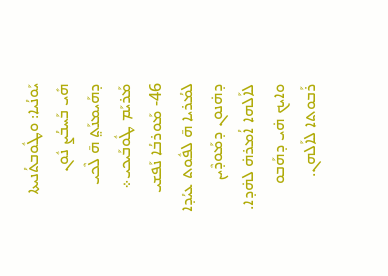ܝܰܘܢܳܝܐ: ܘܛܽܘܒܬܳܢܝܬܐ ܗܺܝ ܒܰܚܒܳܨ ܢܽܘܢ ܕܗܰܝܡܢܰܬ݀ ܗ̄ ܠܶܟܝ ܡܰܪܝܰܡ ܛܽܘܒܰܝܟܝ܀
46- ܡܰܘܪܒܳܐ ܢܰܦܫܝ ܠܡܳܪܝܐ ܗ̄ ܠܦܽܘܬ ܥܝܳܕܐ ܕܗ̇ܢܘܢ ܕܡܰܘܕܶܝܢ ܠܐܰܠܗܐ ܐܳܡܪܗ̇ ܠܗ̇ܕܐ. ܘܐܝܟ ܗ̇ܝ ܕܗܰܒܘ ܪܰܒܘܬܐ ܠܐܰܠܗܢ.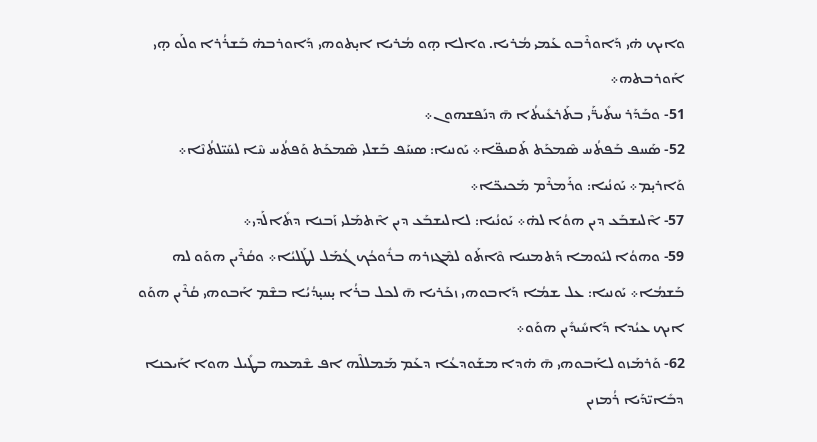ܘܐܝܟ ܗ̇ܝ ܕܰܐܘܪܶܒܘ ܥܰܡܝ ܡܳܪܝܐ. ܘܐܠܐ ܗ̣ܘ ܡܳܪܝܐ ܐܝ̣ܬܘܗܝ ܕܰܐܘܪܒܗ̇ ܒܰܫܪܳܪܐ ܘܠܰܘ ܗ̣ܝ ܐܰܘܪܒܬܗ܀
51- ܘܒܰܕܰܪ ܚܬܺܝܪ̈ܰܝ ܒܬܰܪܥܺܝܬܳܐ ܗ̄ ܕܢܰܦܫܗܘܢ܀
52- ܣܰܚܦ ܒܰܦܬܳܚ ܣܶܡܟܰܬ ܬܰܩܝܦ̈ܐ܀ ܝܰܘܢܝܐ: ܣܚܰܦ ܒܰܫܠܝ ܣܶܡܟܰܬ ܘܰܦܬܳܚ ܚܶܐ ܠܚܰܝ̈ܠܬܳܢܶܐ܀ ܘܰܐܪܝ̣ܡ܀ ܝܰܘܢܳܝܐ: ܘܪܰܡܪܶܡ ܡܰܟܝܟ̈ܐ܀
57- ܐܶܠܝܫܒܰܥ ܕܝܢ ܗܘܳܐ ܠܗ̇܀ ܝܰܘܢܳܝܐ: ܠܐܠܝܫܒܰܥ ܕܝܢ ܐܶܬܡܰܠܝ ܙܰܒܢܐ ܕܬܺܐܠܰܕܝ܀
59- ܘܗܘܳܐ ܠܝܰܘܡܐ ܕܰܬܡܢܝܐ ܘܶܐܬܰܘ ܠܡܶܓܙܪܗ ܒܪܽܘܟܳܟ ܓܳܡܰܠ ܠܛܰܠܝܳܐ܀ ܘܩܳܪܶܝܢ ܗܘܰܘ ܠܗ ܒܰܫܡܳܐ܀ ܝܰܘܢܝܐ: ܥܠ ܫܡܳܐ ܕܰܐܒܘܗܝ ܙܟܰܪܝܐ ܗ̄ ܠܟܠ ܒܪܳܐ ܝ̣ܚܝ̣ܕܳܝܳܐ ܒܫܶܡ ܐܰܒܘܗܝ ܩܳܪܶܝܢ ܗܘܰܘ ܐܝܟ ܥܝܳܕܐ ܕܰܐܚܺܝܕܺܝܢ ܗܘܰܘ܀
62- ܘܰܪܡܰܙܘ ܠܐܰܒܘܗܝ ܗ̄ ܗ̇ܕܐ ܡܫܰܘܕܥܳܐ ܕܥܰܡ ܡܰܡܠܠܶܗ ܐܦ ܫܶܡܥܗ ܒܛܺܝܠ ܗܘܐ ܐܰܝܟܢܐ ܕܒܺܐܝ̈ܕܰܝܐ ܪܳܡܙܝܢ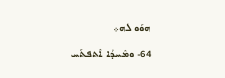ܗܘܰܘ ܠܗ܀
64- ܘܡܶܚܕܳܐ ܐܶܬܦܬܰܚ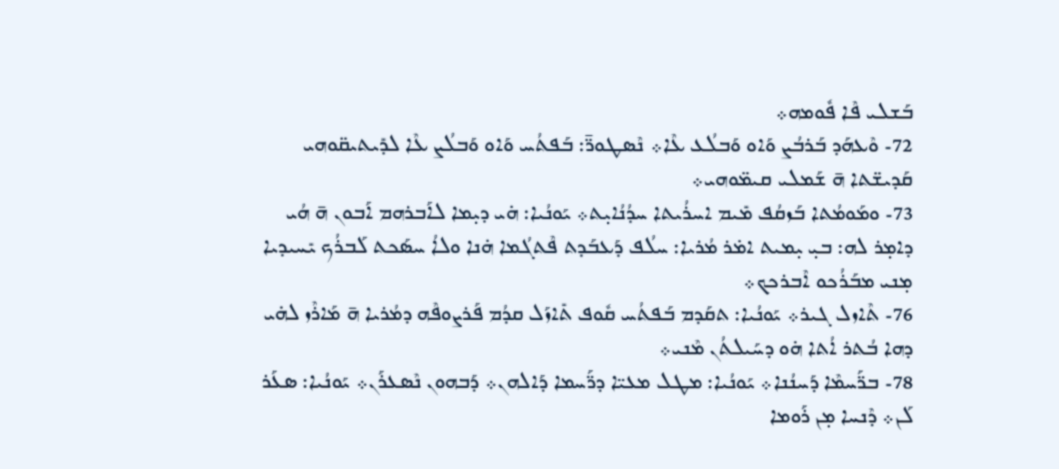ܒܰܫܠܝ ܦܶܐ ܦܽܘܡܗ܀
72- ܘܶܥܗܰܕ ܒܰܪܒܳܨ ܘܰܐܘ ܘܰܒܠܳܥ ܥܶܐ܀ ܢܶܣܛܘܪ̈̄: ܒܰܦܬܳܚ ܘܰܐܘ ܘܰܒܠܳܨ ܥܶܐ ܠܕܺܝܬܝܩ̈ܘܗܝ ܩܰܕܝܫ̈ܬܐ ܗ̄ ܫܰܡܠܝ ܩܝܡ̈ܘܗܝ܀
73- ܘܡܰܘܡܳܬܐ ܒܰܙܩܳܦ ܡܺܝܡ ܐܚܪܳܝܬܐ ܚܕܳܢܳܐܝ̣ܬ܀ ܝܰܘܢܳܝܐ: ܗ̇ܝ ܕܝ̣ܡܐ ܠܐܰܒܪܗܡ ܐܰܒܘܢ ܗ̄ ܗܳܝ ܕܐܡ̣ܪ ܠܗ: ܒܝ̣ ܝ̣ܡܝܬ ܐܡ̇ܪ ܡܳܪܝܐ: ܚܠܳܦ ܕܰܥܒܰܕܬ ܦܶܬܓܳܡܐ ܗ̇ܢܐ ܘܠܐܳ ܚܣܰܟܬ ܠܰܒܪܳܟ ܝܺܚܝܕܝܐ ܡ̣ܢܝ ܡܒܰܪܳܟܘ ܐܶܒܪܟܟ܀
76- ܬܶܐܙܠ ܓܝܪ܀ ܝܰܘܢܳܝܐ: ܬܩܰܕܡ ܒܰܦܬܳܚ ܩܽܘܦ ܬܺܐܙܰܠ ܩܕܳܡ ܦܰܪܨܘܦܶܗ ܕܡܳܪܝܐ ܗ̄ ܡܰܐܪܶܙ ܠܗ̇ܝ ܕܗܐ ܒܳܬܪ ܐܳܬܐ ܗ̇ܘ ܕܚܰܝܠܬܳܢ ܡܶܢܝ܀
78- ܒܪ̈ܰܚܡܶܐ ܕܰܚܢܳܢܐ܀ ܝܰܘܢܳܝܐ: ܡܛܠ ܡܥܝ̈ܐ ܕܪ̈ܰܚܡܐ ܕܰܐܠܗܢ܀ ܕܰܒܗܘܢ ܢܶܣܥܪܰܢ܀ ܝܰܘܢܳܝܐ: ܣܥܰܪ ܠܰܢ܀ ܕܶܢܚܐ ܡ̣ܢ ܪܰܘܡܐ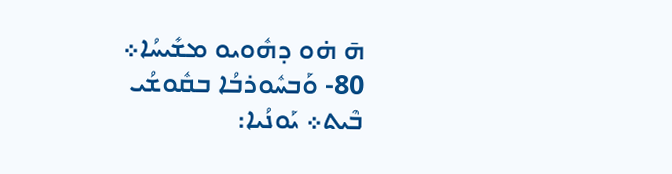ܗ̄ ܗ̇ܘ ܕܗܽܘܝܘ ܡܫܺܝܚܳܐ܀
80- ܘܰܒܚܽܘܪܒܳܐ ܒܩܽܘܫܳܝ ܒܶܝܬ܀ ܝܰܘܢܳܝܐ: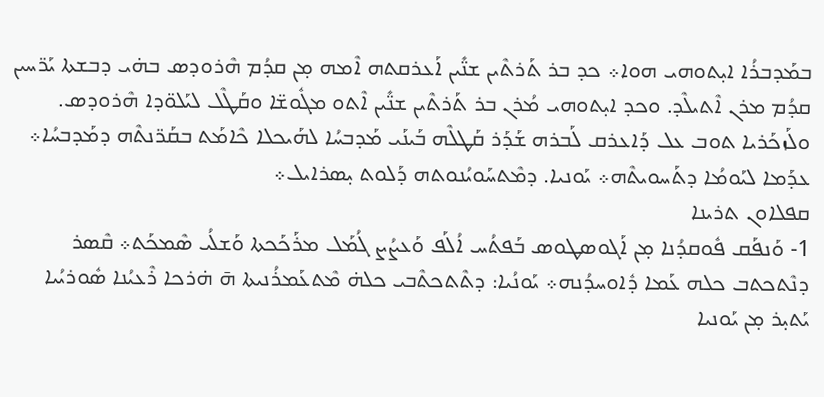ܒܡܰܕܒܪܳܐ ܐܝ̣ܬܘܗܝ ܗܘܐ܀ ܟܕ ܒܪ ܬܰܪܬܶܝܢ ܫܢ̈ܺܝܢ ܐܰܥܪܩܬܗ ܐܶܡܗ ܡ̣ܢ ܩܕܳܡ ܗܶܪܘܕܣ ܒܗ̇ܝ ܕܒܫܬܐ ܝܰܪ̈ܚܝܢ ܩܕܳܡ ܡܪܢ ܐܶܬܝܠܶܕ. ܘܟܕ ܐܝ̣ܬܘܗܝ ܡܳܪܢ ܒܪ ܬܰܪܬܶܝܢ ܫܢ̈ܺܝܢ ܐܶܬܘ ܡܓܽܘܫ̈ܐ ܘܩܰܛܶܠ ܠܝܰܠܘ̈ܕܐ ܗܶܪܘܕܣ. ܘܠܰܙܟܰܪܝܐ ܬܘܒ ܥܠ ܕܰܐܥܪܩ ܠܰܒܪܗ ܫܰܕܰܪ ܩܰܛܠܶܗ ܒܰܝܢܰܝ ܡܰܕܒܚܳܐ ܠܗܰܝܟܠܐ ܟܶܐܡܰܬ ܒܩܰܪ̈ܢܬܶܗ ܕܡܰܕܒܚܳܐ܀ ܥܕܰܡܐ ܠܝܰܘܡܳܐ ܕܬܰܚܘܝܬܶܗ܀ ܝܰܘܢܝܐ. ܕܡܶܬܚܰܘܝܳܢܘܬܗ ܕܰܠܘܬ ܝ̣ܣܪܐܝܠ܀
ܩܦܠܐܘܢ ܬܪܝܢܐ
1- ܘܰܢܦܰܩ ܦܽܘܩܕܳܢܐ ܡ̣ܢ ܐܰܓܘܣܛܘܣ ܒܰܦܬܳܚ ܐܳܠܰܦ ܘܰܥܨܳܨ ܓܳܡܰܠ ܡܪܰܟܰܟܬܐ ܘܰܫܠܳܝ ܣܶܡܟܰܬ܀ ܩܶܣܪ ܕܢܶܬܟܬܒ ܟܠܗ ܥܰܡܐ ܕܽܐܘܚܕܳܢܗ܀ ܝܰܘܢܳܝܐ: ܕܬܶܬܟܬܶܒܝ ܟܠܗ̇ ܡܶܬܥܰܡܪܳܢܝܬܐ ܗ̄ ܗ̇ܪܟܐ ܪܶܥܝܳܢܐ ܣܽܘܪܝܳܝܐ ܝܰܬܝ̣ܪ ܡ̣ܢ ܝܰܘܢܝܐ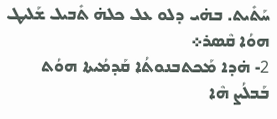ܚܰܬܺܝܬ. ܒܗ̇ܝ ܕܠܘ ܥܠ ܟܠܗ̇ ܬܺܒܝܠ ܫܰܠܝܛ ܗܘܳܐ ܩܶܣܪ܀
2- ܗ̇ܕܐ ܡܰܟܬܒܢܘܬܳܐ ܩܰܕܡܳܝܬܐ ܗܘܳܬ ܒܰܒܠܳܨ ܗܶܐ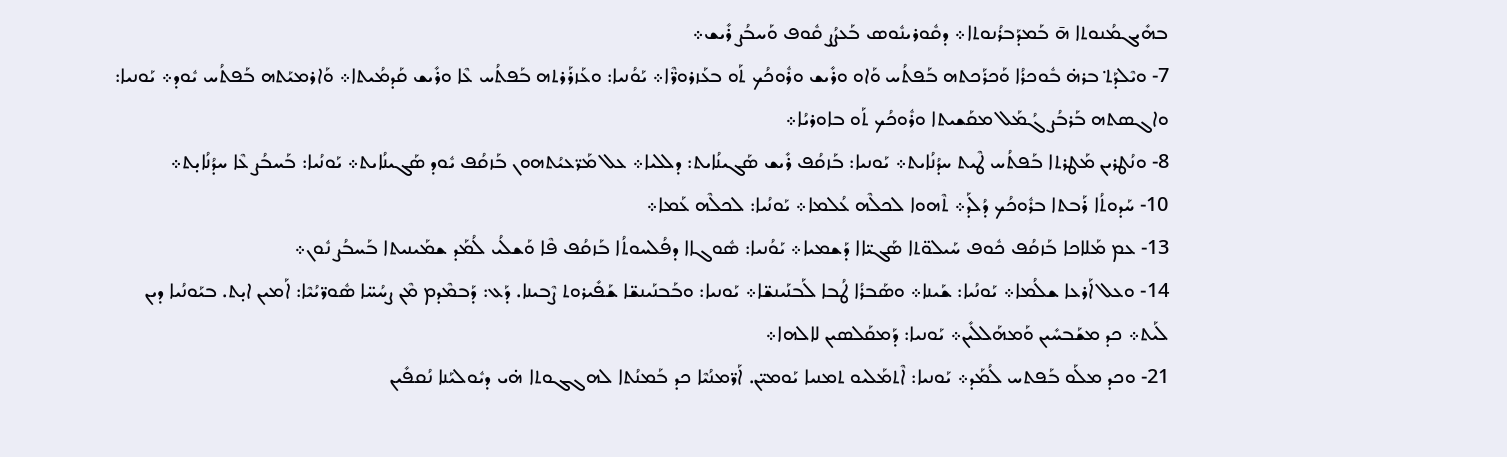ܒܗܺܝܓܡܳܢܘܬܐ ܗ̄ ܒܰܡܕܰܒܪܳܢܘܬܐ܀ ܕܩܽܘܪܝܢܽܘܣ ܒܰܥܨܳܨ ܩܽܘܦ ܘܰܚܒܳܨ ܪܺܝܫ܀
7- ܘܝܶܠܕܰܬ݀ ܒܪܗ̇ ܒܽܘܟܪܳܐ ܘܰܟܪܰܟܬܗ ܒܰܦܬܳܚ ܘܰܐܘ ܘܪܺܝܫ ܘܪܽܘܟܳܟ ܬܰܘ ܒܥܰܙܪܘܪ̈ܶܐ܀ ܝܰܘܳܢܝܐ: ܘܥܰܙܪܰܪܬܗ ܒܰܦܬܳܚ ܥܶܐ ܘܪܺܝܫ ܩܰܕܡܳܝܬܐ܀ ܘܰܐܪܡܝܰܬܗ ܒܰܦܬܳܚ ܝܽܘܕ܀ ܝܰܘܢܝܐ: ܘܐܓܣܬܗ ܒܰܪܒܳܨ ܓܳܡܰܠ ܡܩܰܫܝܬܐ ܘܪܽܘܟܳܟ ܬܰܘ ܒܐܘܪܝܳܐ܀
8- ܘܢܳܛܪܝܢ ܡܰܛܪܬܐ ܒܰܦܬܳܚ ܛܶܝܬ ܚܕܳܢܳܐܝܬ܀ ܝܰܘܢܝܐ: ܒܰܙܩܳܦ ܪܺܝܫ ܣܰܓܝܢܳܐܝܬ: ܕܠܠܝܐ܀ ܥܠ ܡܰܪ̈ܥܝܳܬܗܘܢ ܒܰܙܩܳܦ ܝܽܘܕ ܣܰܓܝܢܳܐܝܬ܀ ܝܰܘܢܳܝܐ: ܒܰܚܒܳܨ ܥܶܐ ܚܕܳܢܳܐܝ̣ܬ܀
10- ܚܰܕܘܬܳܐ ܪܰܒܬܐ ܒܪܽܘܟܳܟ ܕܳܠܰܕ܀ ܬܶܗܘܐ ܠܟܠܶܗ ܥܳܠܡܐ܀ ܝܰܘܢܳܝܐ: ܠܟܠܶܗ ܥܰܡܐ܀
13- ܥܡ ܡܰܠܐܟܐ ܒܰܙܩܳܦ ܟܽܘܦ ܚܰܝܠܘ̈ܬܐ ܣܰܓܝ̈ܐܐ ܕܰܫܡܝܐ܀ ܝܰܘܳܢܝܐ: ܣܽܘܓܐܐ ܕܦܳܠܚܘܬܳܐ ܒܰܙܩܳܦ ܦܶܐ ܘܰܫܠܳܝ ܠܳܡܰܕ ܫܡܰܝܢܝܬܐ ܒܰܚܒܳܨ ܢܽܘܢ܀
14- ܘܥܠ ܐܰܪܥܐ ܫܠܳܡܐ܀ ܝܰܘܢܳܝܐ: ܫܰܝܢܐ܀ ܘܣܰܒܪܳܐ ܛܳܒܐ ܠܰܒܢܰܝܢܫ̈ܐ܀ ܝܰܘܢܝܐ: ܘܒܰܒܢܰܝܢܫ̈ܐ ܫܰܦܺܝܪܘܬ ܨܶܒܝܢܐ. ܕܰܥ: ܕܰܒܡܶܕܡ ܡܶܢ ܨܚܳܚ̈ܐ ܣܽܘܪ̈ܝܳܝܶܐ: ܐܰܡܝܢ ܐܝ̣ܬ. ܒܝܰܘܢܳܝܐ ܕܝܢ ܠܰܝܬ܀ ܟܕ ܡܫܰܒܚܺܝܢ ܘܰܡܗܰܠܠܺܝܢ܀ ܝܰܘܢܝܐ: ܕܰܡܩܰܠܣܝܢ ܠܐܠܗܐ܀
21- ܘܟܕ ܡܠܰܘ ܒܰܦܬܚ ܠܳܡܰܕ܀ ܝܰܘܢܝܐ: ܐܶܬܡܰܠܝܘ ܬܡܢܝܐ ܝܰܘܡܝ̈ܢ. ܐܰܪ̈ܡܢܳܝܶܐ ܟܕ ܒܰܡܢܳܬܐ ܠܗܓܓܘܬܐ ܗ̇ܝ ܕܝܽܘܠܝܰܢܐ ܢܳܩܦܺܝܢ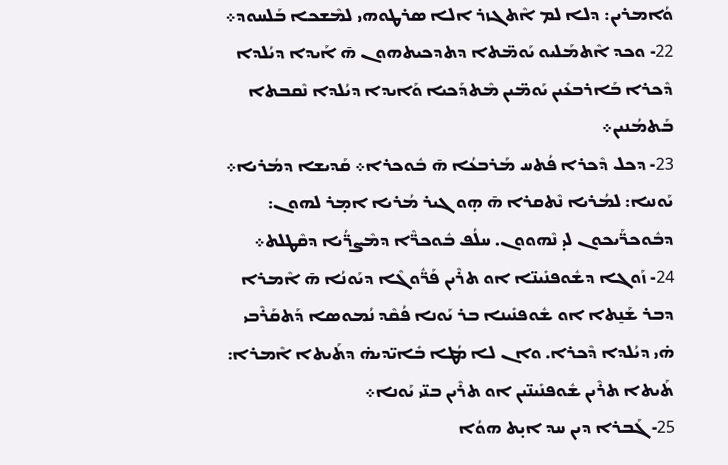ܘܳܐܡܪܝܢ: ܕܠܐ ܠܡ ܐܶܬܓܙܪ ܐܠܐ ܣܪܛܘܗܝ ܠܡܶܫܟܐ ܒܰܠܚܘܕ܀
22- ܘܟܕ ܐܶܬܡܰܠܝܘ ܝܰܘܡ̈ܬܐ ܕܬܕܟܝܬܗܘܢ ܗ̄ ܐܰܝܕܐ ܕܝܳܠܕܐ ܕܶܟܪܐ ܒܰܐܪܒܥܺܝܢ ܝܰܘܡ̈ܝܢ ܡܶܬܕܰܟܝܐ ܘܰܐܝܕܐ ܕܝܳܠܕܐ ܢܶܩܒܬܐ ܒܰܬܡܳܢܝܢ܀
23- ܕܟܠ ܕܶܟܪܐ ܦܳܬܚ ܡܰܪܒܥܳܐ ܗ̄ ܒܽܘܟܪܐ܀ ܩܰܕܝܫܐ ܕܡܳܪܝܐ܀ ܝܰܘܢܝܐ: ܠܡܳܪܝܐ ܢܶܬܩܪܐ ܗ̄ ܗ̣ܘ ܓܝܪ ܡܳܪܝܐ ܐܡ̣ܪ ܠܗܘܢ: ܕܒܽܘܟܪ̈ܰܝܟܘܢ ܠܝ̣ ܢܶܗܘܘܢ. ܚܠܳܦ ܒܽܘܟܪ̈ܶܐ ܕܡܶܨܪ̈ܳܝܐ ܕܩܶܛܠܬ܀
24- ܙܰܘܓܐ ܕܫܽܘܦܢܺܝܢ̈ܐ ܐܘ ܬܪܶܝܢ ܦܰܪ̈ܽܘܓܶܐ ܕܝܰܘܢܳܐ ܗ̄ ܐܶܡܪܐ ܕܒܪ ܫܰܢ̱ܬܐ ܐܘ ܫܽܘܦܢܺܝܢܐ ܒܪ ܝܰܘܢܐ ܦܳܩܶܕ ܢܳܡܘܣܐ ܕܰܬܩܰܪܶܒܝ ܗ̇ܝ ܕܝܳܠܕܐ ܕܶܟܪܐ. ܘܐܢ ܠܐ ܡܳܛܐ ܒܺܐܝ̈ܕܝܗ̇ ܕܬܰܝܬܐ ܐܶܡܪܐ: ܬܰܝܬܐ ܬܪܶܝܢ ܫܽܘܦܢܺܝܢ̈ܝܢ ܐܘ ܬܪܶܝܢ ܒܢ̈ܝ ܝܰܘܢܐ܀
25- ܓܰܒܪܐ ܕܝܢ ܚܕ ܐܝ̣ܬ ܗܘܳܐ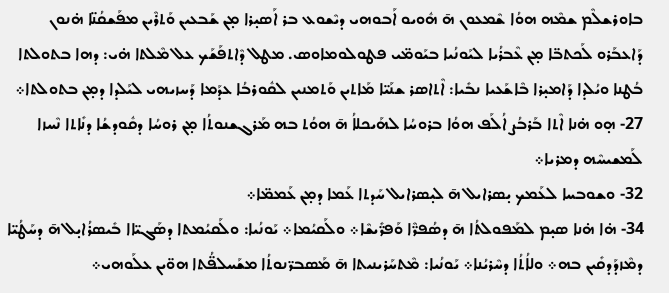ܒܐܘܪܫܠܶܡ ܫܡܶܗ ܗܘܳܐ ܫܶܡܥܘܢ ܗ̄ ܗܽܘܝܘ ܐܰܒܘܗܝ ܕܝܶܫܘܥ ܒܪ ܐܰܣܝ̣ܪܐ ܡ̣ܢ ܫܰܒܥܝܢ ܘܰܬܪܶܝܢ ܡܦܰܫܩܳܢ̈ܐ ܗ̇ܢܘܢ ܕܰܐܥܒܰܪܘ ܠܰܟܬܒ̈ܐ ܡ̣ܢ ܥܶܒܪܳܝܐ ܠܝܰܘܢܳܝܐ ܒܝܰܘܡ̈ܝ ܦܛܘܠܘܡܐܘܣ. ܡܛܠ ܕܶܐܬܦܰܫܰܟ ܥܠ ܡܶܠܬܐ ܗ̇ܝ: ܕܗܐ ܒܬܘܠܬܐ ܒܳܛܢܐ ܘܝܳܠܕܐ ܕܰܐܡܝ̣ܪܐ ܒܶܐܫܰܥܝܐ ܢܒܺܝܐ: ܐܶܬܐܣܪ ܫܢܰܝ̈ܐ ܡܰܐܬܝܢ ܘܰܬܡܢܝܢ ܠܩܽܘܪܒܳܐ ܥܕܰܡܐ ܕܰܚܙܝܗܝ ܠܝܰܠܕܐ ܕܡ̣ܢ ܒܬܘܠܬܐ܀
27- ܗ̣ܘ ܗ̇ܢܐ ܐܶܬܐ ܒܰܪܒܳܨ ܐܳܠܰܦ ܗܘܳܐ ܒܪܘܚܳܐ ܠܗܰܝܟܠܐܳ ܗ̄ ܗܘܳܬ ܒܗ ܡܰܪܓܫܢܘܬܳܐ ܡ̣ܢ ܪܘܚܳܐ ܕܩܽܘܕܫܳܐ ܕܢܺܐܬܐ ܢܶܚܙܐ ܠܰܡܫܝܚܶܗ ܕܡܪܝܐ܀
32- ܘܫܘܒܚܐ ܠܥܰܡܟ ܝ̣ܣܪܐܝܠ ܗ̄ ܠܝ̣ܣܪܐܝܠ ܚܰܕܬܐ ܥܰܡܐ ܕܡ̣ܢ ܥܰܡܡ̈ܐ܀
34- ܗ̇ܐ ܗ̇ܢܐ ܣܝ̣ܡ ܠܡܰܦܘܠܬܳܐ ܗ̄ ܕܣܳܦܪ̈ܶܐ ܘܰܦܪ̈ܺܝܫܶܐ܀ ܘܠܰܩܝܳܡܐ܀ ܝܰܘܢܳܝܐ: ܘܠܰܩܝܳܡܬܐ ܕܣܰܓܝ̈ܐܐ ܒܺܝܣܪܳܐܝ̣ܠ ܗ̄ ܕܚܰܛܳܝ̈ܐ ܕܡܶܙܕܰܕܩܺܝܢ ܒܗ܀ ܘܠܐܳܬܳܐ ܕܚܶܪܝܳܢܐ܀ ܝܰܘܢܳܝܐ: ܡܶܬܚܰܪܝܢܝܬܐ ܗ̄ ܡܰܣܒܪ̈ܢܘܬܳܐ ܡܫܰܚܠܦ̈ܳܬܐ ܗܘ̈ܝܢ ܥܠܰܘܗܝ܀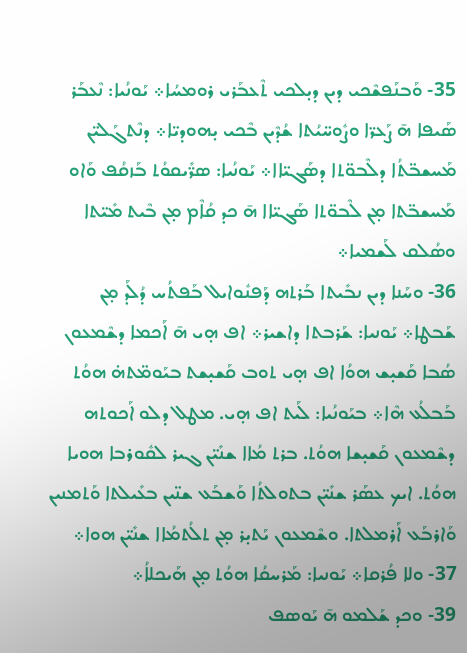35- ܘܰܒܢܰܦܫܶܟܝ ܕܝܢ ܕܝ̣ܠܟܝ ܬܶܥܒܰܪܝ ܪܘܡܚܳܐ܀ ܝܰܘܢܳܝܐ: ܢܶܥܒܰܪ ܣܰܝܦܐ ܗ̄ ܨܰܥܪ̈ܐ ܘܨܽܘܚ̈ܝܳܬܐ ܫܳܕܶܝܢ ܒܶܟܝ ܝ̣ܗܘܕܝ̈ܐ܀ ܕܢܶܬܓܰܠܝ̈ܢ ܡܰܚܫܒ̈ܬܳܐ ܕܠܶܒܘ̈ܬܐ ܕܣܰܓܝ̈ܐܐ܀ ܝܰܘܢܳܝܐ: ܣܪ̈ܺܝܩܘܳܬ ܒܰܙܩܳܦ ܘܰܐܘ ܡܰܚܫܒ̈ܬܐ ܡ̣ܢ ܠܶܒܘ̈ܬܐ ܣܰܓܝ̈ܐܐ ܗ̄ ܟܕ ܩܳܐܶܡ ܡ̣ܢ ܒܶܝܬ ܡܺܝ̈ܬܐ ܘܣܳܠܩ ܠܰܫܡܝܐ܀
36- ܘܚܰܢܐ ܕܝܢ ܢܒܺܝܬܐ ܒܰܪܬܗ ܕܰܦܢܽܘܐܝܠ ܒܰܦܬܳܚ ܕܳܠܰܕ ܡ̣ܢ ܫܰܒܛܐ܀ ܝܰܘܢܝܐ: ܫܰܪܒܬܐ ܕܐܫܝܪ܀ ܐܦ ܗ̣ܝ ܗ̄ ܐܰܟܡܐ ܕܫܶܡܥܘܢ ܣܳܒܐ ܩܰܫܝ̣ܫ ܗܘܳܐ ܐܦ ܗ̣ܝ ܬܘܒ ܩܰܫܝ̣ܫܬ ܒܝܰܘܡ̈ܬܗ̇ ܗܘܳܬ ܒܰܒܠܳܥ ܗܶܐ܀ ܒܝܰܘܢܳܝܐ: ܠܰܝܬ ܐܦ ܗ̣ܝ. ܡܛܠ ܕܠܘ ܐܰܟܘܬܗ ܕܫܶܡܥܘܢ ܩܰܫܝ̣ܫܐ ܗܘܳܬ. ܒܪܬ ܡܳܐܐ ܫܢܺܝ̈ܢ ܓܝܪ ܠܩܽܘܪܒܐ ܗܘܝܐ ܗܘܳܬ. ܐܝܟ ܥܣܰܪ ܫܢܺܝ̈ܢ ܒܬܘܠܬܳܐ ܘܰܫܒܰܥ ܫܢ̈ܝܢ ܒܥܺܝܠܬܐ ܘܰܬܡܢܝܢ ܘܰܐܪܒܰܥ ܐܰܪܡܠܬܐ. ܘܫܶܡܥܘܢ ܝܰܬܝ̣ܪ ܡ̣ܢ ܬܠܳܬܡܳܐܐ ܫܢܺܝ̈ܢ ܗܘܐ܀
37- ܘܠܐ ܦܳܪܩܐ܀ ܝܰܘܢܝܐ: ܡܰܪܚܩܳܐ ܗܘܳܬ ܡ̣ܢ ܗܰܝܟܠܐܳ܀
39- ܘܟܕ ܫܰܠܡܘ ܗ̄ ܝܰܘܣܦ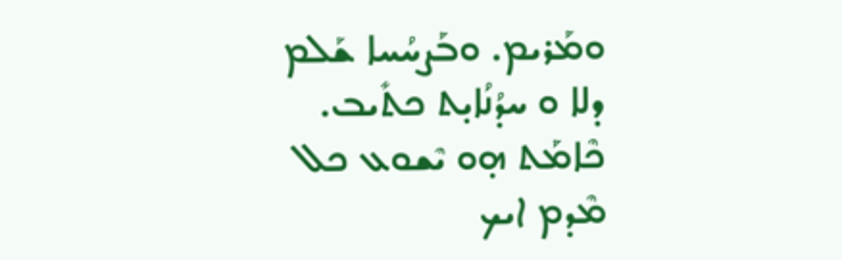ܘܡܰܪܝܡ. ܘܒܰܨܚܳܚܐ ܫܰܠܡ ܕܠܐ ܘ ܚܕܳܢܳܐܝ̣ܬ ܟܬܺܝܒ. ܟܶܐܡܰܬ ܗ̣ܘ ܝܶܫܘܥ ܟܠ ܡܶܕܡ ܐܝܟ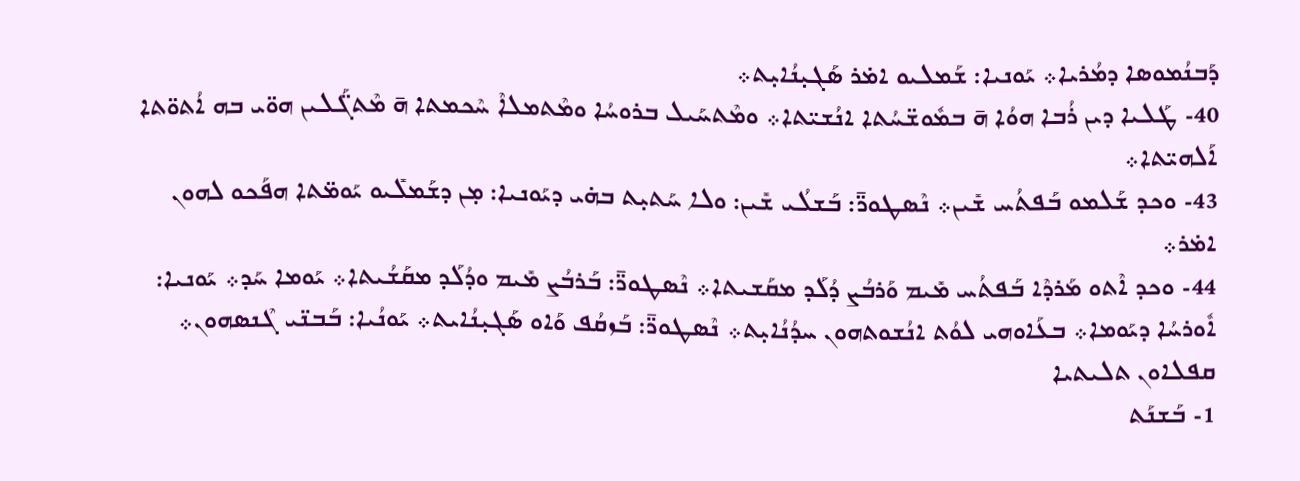ܕܰܒܢܳܡܘܣܐ ܕܡܳܪܝܐ܀ ܝܰܘܢܝܐ: ܫܰܡܠܝܘ ܐܡ̇ܪ ܣܰܓܝ̣ܢܳܐܝ̣ܬ܀
40- ܛܰܠܝܐ ܕܝܢ ܪܳܒܐ ܗܘܳܐ ܗ̄ ܒܡܽܘܫ̈ܚܳܬܐ ܐܢܳܫܝ̈ܬܐ܀ ܘܡܶܬܚܰܝܠ ܒܪܘܚܳܐ ܘܡܶܬܡܠܐܶ ܚܶܟܡܬܐ ܗ̄ ܡܶܬܓ̈ܰܠܝܢ ܗܘ̈ܝ ܒܗ ܐܳܬܘ̈ܬܐ ܐܰܠܗܝ̈ܬܐ܀
43- ܘܟܕ ܫܰܠܡܘ ܒܰܦܬܳܚ ܫܺܝܢ܀ ܢܶܣܛܘܪ̈̄: ܒܰܫܠܳܝ ܫܺܝܢ: ܘܠܐ ܚܰܬܝ̣ܬ ܒܗ̇ܝ ܕܝܰܘܢܝܐ: ܡ̣ܢ ܕܫܰܡܠܺܝܘ ܝܰܘܡ̈ܬܐ ܗܦܰܟܘ ܠܗܘܢ ܐܡ̇ܪ܀
44- ܘܟܕ ܐܶܬܘ ܡܰܪܕܶܐ ܒܰܦܬܳܚ ܡܺܝܡ ܘܰܪܒܳܨ ܕܳܠܰܕ ܡܩܰܫܝܬܐ܀ ܢܶܣܛܘܪ̈̄: ܒܰܪܒܳܨ ܡܺܝܡ ܘܕܳܠܰܕ ܡܩܰܫܳܝܬܐ܀ ܝܰܘܡܐ ܚܰܕ܀ ܝܰܘܢܝܐ: ܐܽܘܪܚܳܐ ܕܝܰܘܡܐ܀ ܒܥܰܐܘܗܝ ܠܘܳܬ ܐܢܳܫܘܬܗܘܢ ܚܕܳܢܳܐܝ̣ܬ܀ ܢܶܣܛܘܪ̈̄: ܒܰܙܩܳܦ ܘܰܐܘ ܣܰܓܝ̣ܢܳܐܝܬ܀ ܝܰܘܢܳܝܐ: ܒܰܒܢ̈ܝ ܓܶܢܣܗܘܢ܀
ܩܦܠܐܘܢ ܬܠܝܬܝܐ
1- ܒܰܫܢܰܬ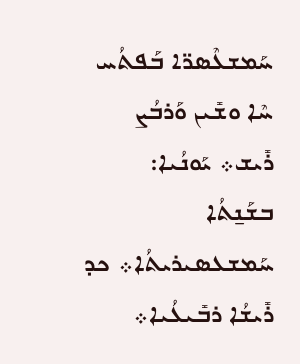ܚܰܡܫܥܶܣܪ̈ܐ ܒܰܦܬܳܚ ܚܶܐ ܘܫܺܝܢ ܘܰܪܒܳܨ ܪܺܝܫ܀ ܝܰܘܢܳܝܐ: ܒܫܰܢ̱ܬܳܐ ܚܰܡܫܥܣܝܪܝܬܳܐ܀ ܟܕ ܪܺܝܫܳܐ ܪܒܺܝܥܳܝܐ܀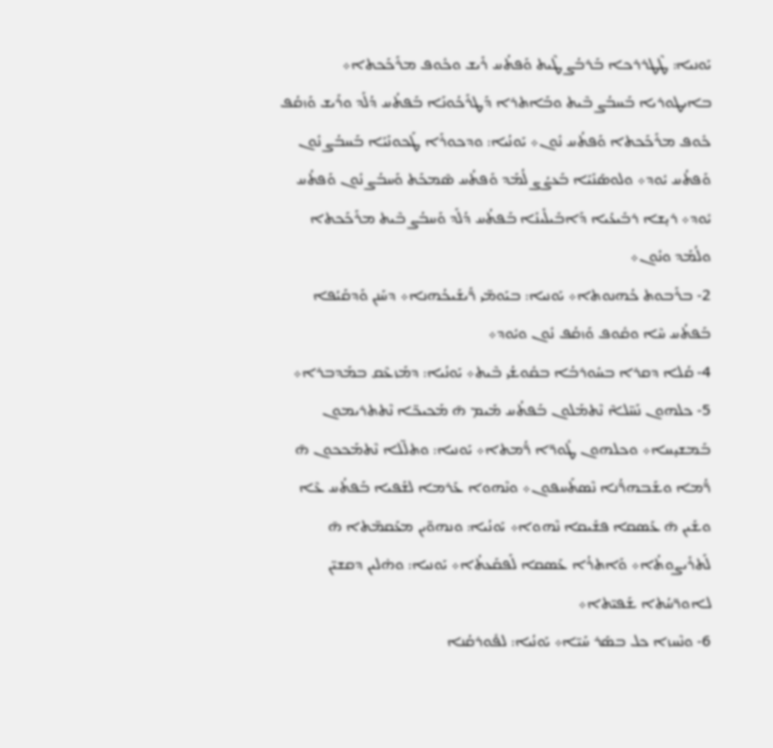ܝܰܘܢܝܐ: ܛܶܛܪܪܟܐ ܒܰܪܒܳܨ ܛܶܝܬ ܘܰܦܬܳܚ ܪܺܝܫ ܘܟܽܘܦ ܡܪܰܟܰܟܬܐ܀ ܒܐܝܛܘܪܝܐ ܒܰܚܒܳܨ ܒܶܝܬ ܘܒܰܐܬܪܐ ܕܰܛܪܰܟܳܘܢܰܐ ܒܰܦܬܳܚ ܕܳܠܰܕ ܘܪܺܝܫ ܘܰܙܩܳܦ ܟܽܘܦ ܡܪܰܟܰܟܬܐ ܘܰܦܬܳܚ ܢܽܘܢ܀ ܝܰܘܢܳܝܐ: ܘܕܟܘܪܰܐ ܛܰܟܘܢܺܝܰܐ ܒܰܚܒܳܨ ܢܽܘܢ ܘܰܦܬܳܚ ܝܽܘܕ܀ ܘܠܘܣܰܢܺܝܰܐ ܒܰܥܨܳܨ ܠܳܡܰܕ ܘܰܦܬܳܚ ܣܶܡܟܰܬ ܘܰܚܒܳܨ ܢܽܘܢ ܘܰܦܬܳܚ ܝܽܘܕ܀ ܪܝ̣ܫܐ ܪܒܺܝܥܳܝܐ ܕܰܐܒܺܝܠܺܝܢܺܐ ܒܰܦܬܳܚ ܕܳܠܰܕ ܘܰܚܒܳܨ ܒܶܝܬ ܡܪܰܟܰܟܬܐ ܘܠܳܡܰܕ ܘܢܽܘܢ܀
2- ܒܪܰܒܘܬ ܟܳܗܢܘܬܐ܀ ܝܰܘܢܝܐ: ܒܝܰܘܡ̈ܝ ܪ̈ܺܝܫܰܝܟܳܗܢܐ܀ ܕܚܰܢܢ ܘܰܕܩܰܝܳܦܐ ܒܰܦܬܳܚ ܚܶܐ ܘܩܽܘܦ ܘܰܙܩܳܦ ܢܽܘܢ ܘܝܽܘܕ܀
4- ܩܳܠܐ ܕܩܪܐ ܒܚܽܘܪܒܳܐ ܒܩܽܘܫܳܝ ܒܶܝܬ܀ ܝܰܘܢܳܝܐ: ܕܡܰܙܥܶܩ ܒܡܰܕܒܪܐ܀
5- ܟܠܗܘܢ ܢܰܚ̈ܠܐܶ ܢܶܬܡܰܠܘܢ ܒܰܦܬܳܚ ܡܺܝܡ ܗ̄ ܡܰܟܝܟ̈ܐ ܢܶܬܬܪܝܡܘܢ ܒܰܡܫܝ̣ܚܐ܀ ܘܟܠܗܘܢ ܛܽܘܪ̈ܐ ܪ̈ܳܡܬܐ܀ ܝܰܘܢܝܐ: ܘܬܠ̈ܠܐ ܢܶܬܡܰܟܟܘܢ ܗ̄ ܪ̈ܳܡܐ ܘܫܰܒܗܪ̈ܳܢܐ ܢܶܣܬܰܚܦܘܢ܀ ܘܢܶܗܘܐ ܥܰܪܡܐ ܠܫܰܦܝܐ ܒܰܦܬܳܚ ܥܶܐ ܘܫܺܝܢ ܗ̄ ܥܰܣܩܐ ܦܫܺܝܩܐ ܢܶܗܘܐ܀ ܝܰܘܢܳܝܐ: ܘܢܗܘ̈ܝܢ ܡܥܰܩܡ̈ܬܐ ܗ̄ ܠܰܬܪܺܝܨܘܬܳܐ܀ ܘܰܐܬܪܳܐ ܥܰܣܩܐ ܠܰܦܩܰܥܬܳܐ܀ ܝܰܘܢܝܐ: ܘܗ̇ܠܝܢ ܕܩܫܝ̈ܢ ܠܐܘܪ̈ܚܳܬܐ ܫܰܦܝ̈ܬܐ܀
6- ܘܢܶܚܙܐ ܟܠ ܒܣܰܪ ܚܰܝ̈ܐ܀ ܝܰܘܢܳܝܐ: ܠܦܽܘܪܩܳܢܐ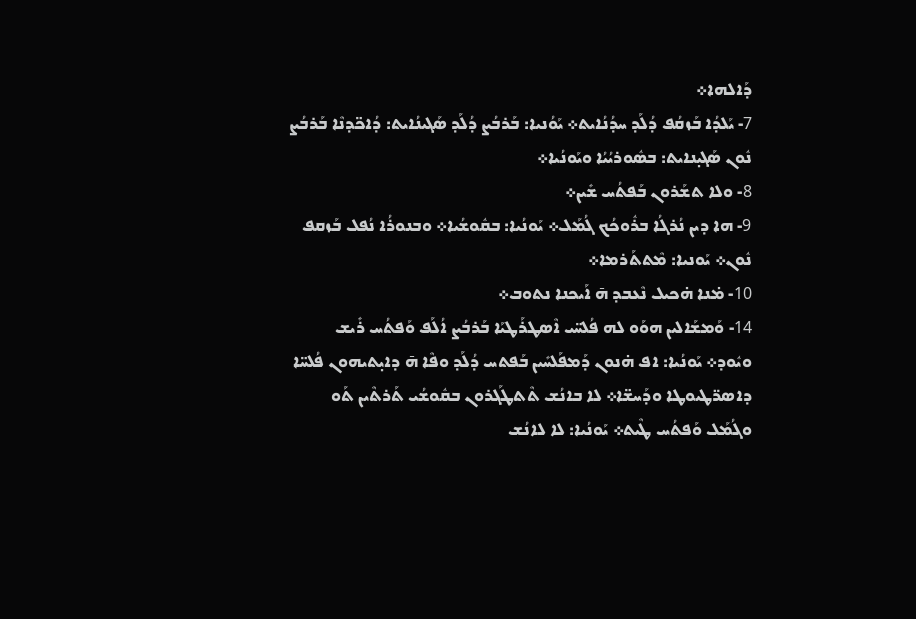ܕܰܐܠܗܐ܀
7- ܝܰܠܕܳܐ ܒܰܙܩܳܦ ܕܳܠܰܕ ܚܕܳܢܳܐܝܬ܀ ܝܰܘܳܢܝܐ: ܒܰܪܒܳܨ ܕܳܠܰܕ ܣܰܓܝܢܳܐܝܬ: ܕܳܐܟ̈ܕܢܶܐ ܒܰܪܒܳܨ ܢܽܘܢ ܣܰܓܝ̣ܢܐܝܬ: ܒܣܽܘܪܝܳܝܳܐ ܘܝܰܘܢܳܝܐ܀
8- ܘܠܐ ܬܫܰܪܘܢ ܒܰܦܬܳܚ ܫܺܝܢ܀
9- ܗܐ ܕܝܢ ܢܳܪܓܳܐ ܒܪܽܘܟܳܟ ܓܳܡܰܠ܀ ܝܰܘܢܳܝܐ: ܒܩܽܘܫܳܝܐ܀ ܘܒܢܘܪܳܐ ܢܳܦܠ ܒܰܙܩܦ ܢܽܘܢ܀ ܝܰܘܢܝܐ: ܡܶܬܬܰܪܡܐ܀
10- ܡ̇ܢܐ ܗ̇ܟܝܠ ܢܶܥܒܕ ܗ̄ ܐܰܝܟܢܐ ܢܬܘܒ܀
14- ܘܰܡܫܰܐܠܝܢ ܗܘܰܘ ܠܗ ܦܳܠܚ̈ܝ ܐܶܣܛܪܰܛܝܰܐ ܒܰܪܒܳܨ ܐܳܠܰܦ ܘܰܦܬܳܚ ܪܺܝܫ ܘܝܽܘܕ܀ ܝܰܘܢܳܝܐ: ܐܦ ܗ̇ܢܘܢ ܕܰܡܦܰܠܚܺܝܢ ܒܰܦܬܚ ܕܳܠܰܕ ܘܦܶܐ ܗ̄ ܕܐܝ̣ܬܝܗܘܢ ܦܳܠܚ̈ܐ ܕܐܣܪ̈ܛܝܘܛܐ ܘܕܰܚܫ̈ܐ܀ ܠܐ ܒܐܢܳܫ ܬܶܬܛܰܓܪܘܢ ܒܩܽܘܫܳܝ ܬܰܪܬܶܝܢ ܬܰܘ ܘܓܳܡܰܠ ܘܰܦܬܳܚ ܛܶܝܬ܀ ܝܰܘܢܳܝܐ: ܠܐ ܠܐܢܳܫ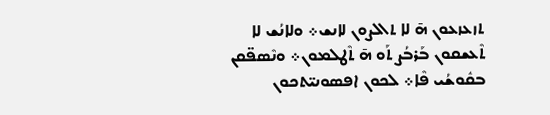ܬܙܥܙܥܘܢ ܗ̄ ܠܐ ܬܐܠܨܘܢ ܠܐܢܫ܀ ܘܠܐܢܳܫ ܠܐ ܬܶܥܫܩܘܢ ܒܰܪܒܳܨ ܬܰܘ ܗ̄ ܬܶܛܠܡܘܢ܀ ܘܢܶܣܦ̈ܩܢ ܒܩܽܘܫܳܝ ܦܶܐ܀ ܠܟܘܢ ܐܦܣܘܢܝ̈ܬܟܘܢ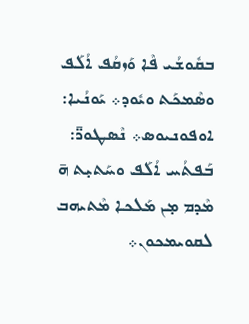ܒܩܽܘܫܳܝ ܦܶܐ ܘܰܙܩܳܦ ܐܳܠܰܦ ܘܣܶܡܟܰܬ ܘܝܽܘܕ܀ ܝܰܘܢܳܝܐ: ܐܘܦܘܢܝܘܣ܀ ܢܶܣܛܘܪ̈̄: ܒܰܦܬܳܚ ܐܳܠܰܦ ܘܚܰܬܝ̣ܬ ܗ̄ ܡܶܕܡ ܡ̣ܢ ܡܰܠܟܐ ܡܶܬܝܗܒ ܠܩܘܝܡܟܘܢ܀